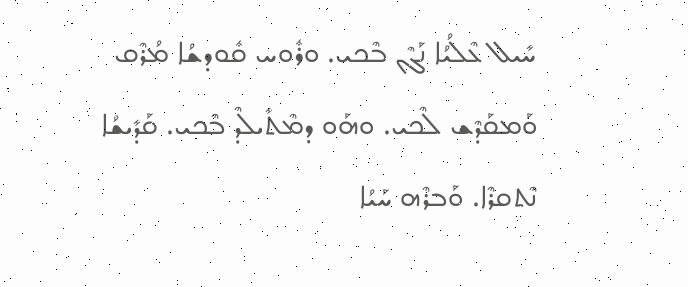ܚܺܝܠ ܥܶܠܳܝܳܐ ܢܰܓܶܢ ܒܶܟܝ. ܘܪܽܘܚ ܩܽܘܕܫܳܐ ܡܳܪܶܩ ܘܰܡܩܰܕܶܫ ܠܶܟܝ. ܘܗܰܘ ܕܡܶܬܺܝܠܶܕ ܒܶܟܝ. ܩܰܕܺܝܫܳܐ ܢܶܬܩܪܶܐ. ܘܰܒܪܶܗ ܚܰܝܳܐ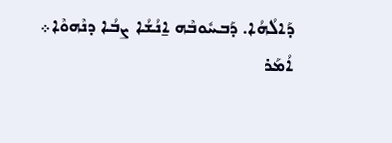ܕܰܐܠܳܗܳܐ. ܕܰܒܚܽܘܒܶܗ ܐ̱ܢܳܫܳܐ ܨܒܳܐ ܕܢܶܗܘܶܐ܀
ܐܳܡܰܪ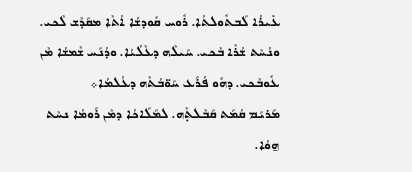ܥܺܝܪܳܐ ܠܰܒܬܽܘܠܬܳܐ. ܪܽܘܚ ܩܽܘܕܫܳܐ ܐܳܬܶܐ ܡܩܰܕܶܫ ܠܶܟܝ. ܘܢܳܚܶܬ ܫܳܪܶܐ ܒܶܟܝ. ܚܰܝܠܶܗ ܕܥܶܠܳܝܳܐ. ܘܕܳܢܰܚ ܫܶܡܫܳܐ ܡܶܢ ܥܽܘܒܶܟܝ. ܕܗܽܘ ܦܳܪܰܥ ܚܰܘ̈ܒܳܬܶܗ ܕܥܳܠܡܳܐ܀
ܡܰܪܝܰܡ ܩܳܡܰܬ ܩܰܒܶܠܬ̣ܶܗ. ܠܡܰܠܰܐܟܳܐ ܕܡܶܢ ܪܰܘܡܳܐ ܢܚܶܬ ܗ̱ܘܳܐ.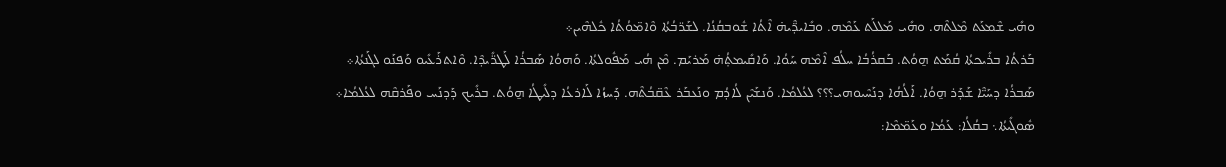ܘܗܺܝ ܫܶܡܥܰܬ ܡܶܠܬܶܗ. ܘܗܺܝ ܡܰܠܠܰܬ ܥܰܡܶܗ. ܘܒܺܐܝܕ̈ܶܝܗ̇ ܐܶܬܳܐ ܫܽܘܒܩܳܢܳܐ. ܠܫܰܪ̈ܒܳܬܳܐ ܘܶܐܡ̈ܘܳܬܳܐ ܟܽܠܗܶܝܢ܀
ܒܰܪܬܳܐ ܒܪܺܝܟܬܳܐ ܩܳܡܰܬ ܗ̱ܘܳܬ. ܒܰܩܪܳܒܳܐ ܚܠܳܦ ܐܶܡܶܗ ܚܰܘܳܐ. ܘܰܐܩܺܝܡܬ̣ܳܗ̇ ܡܰܪܝܰܡ. ܡܶܢ ܗܳܝ ܡܰܦܽܘܠܬܳܐ. ܘܰܗܘܳܐ ܣܰܒܪܳܐ ܠܰܛܪ̈ܺܝܕܶܐ. ܘܶܐܬܪܰܥܺܝܘ ܘܰܦܢܰܘ ܠܓܰܢܬܳܐ܀
ܣܰܒܪܳܐ ܕܚܰܝ̈ܶܐ ܫܰܕܰܪ ܗ̱ܘܳܐ. ܐܰܠܳܗܳܐ ܕܢܰܚܶܝܘܗܝ؟؟؟ ܠܥܳܠܡܳܐ. ܘܰܢܫܰܝܶܢ ܠܳܐܕܳܡ ܘܢܰܥܒܰܪ ܥܶܩ̈ܒܳܬܶܗ. ܕܰܚܙܳܐ ܠܰܐܪܥܳܐ ܕܠܺܝܛܳܐ ܗ̱ܘܳܬ. ܒܪܺܝܟ ܕܰܕܢܰܚ ܘܦܰܪܩܶܗ ܠܥܳܠܡܳܐ܀
ܣܽܘܓܺܝܬܳܐ܆ ܒܩܳܠܳܐ: ܥܰܡܳܐ ܘܥܰܡ̈ܡܶܐ: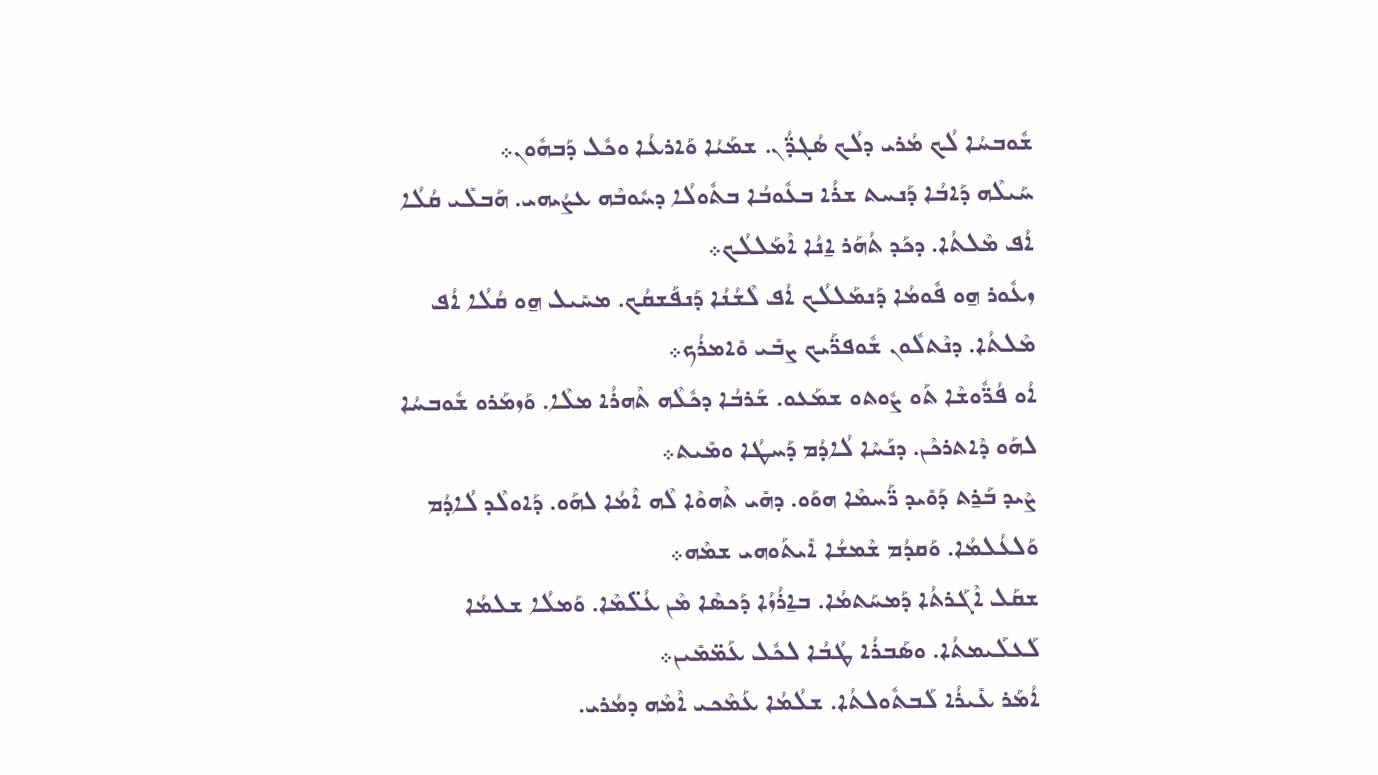ܫܽܘܒܚܳܐ ܠܳܟ ܡܳܪܝ ܕܠܳܟ ܣܳܓܕ̈ܳܢ. ܫܡܰܝܳܐ ܘܰܐܪܥܳܐ ܘܟܽܠ ܕܰܒܗܽܘܢ܀
ܚܰܝܠܶܗ ܕܰܐܒܳܐ ܕܰܢܚܬ ܫܪܳܐ ܒܥܽܘܒܳܐ ܒܬܽܘܠܳܐ ܕܚܽܘܒܶܗ ܥܨܳܝܗܝ. ܗܰܒܠܺܝ ܩܳܠܳܐ ܐܳܦ ܡܶܠܬܳܐ. ܕܟܰܕ ܬܳܗܰܪ ܐ̱ܢܳܐ ܐܶܡܰܠܠܳܟ܀
ܙܥܽܘܪ ܗ̱ܘ ܦܽܘܡܳܐ ܕܰܢܡܰܠܠܳܟ ܐܳܦ ܠܶܫܳܢܳܐ ܕܰܢܦܰܫܩܳܟ. ܡܚܺܝܠ ܗ̱ܘ ܩܳܠܳܐ ܐܳܦ ܡܶܠܬܳܐ. ܕܢܶܬܠܽܘܢ ܫܽܘܦܪ̈ܰܝܟ ܨܒܺܝ ܘܺܐܡܪܳܟ܀
ܐܳܘ ܦܳܪ̈ܽܘܫܶܐ ܬܰܘ ܨܽܘܬܘ ܫܡܰܥܘ. ܫܰܪܒܳܐ ܕܟܽܠܶܗ ܬܶܗܪܳܐ ܡܠܶܐ. ܘܰܙܡܰܪܘ ܫܽܘܒܚܳܐ ܠܗܰܘ ܕܶܐܬܪܟܶܢ. ܕܢܰܚܶܐ ܠܳܐܕܳܡ ܕܰܚܛܳܐ ܘܡܺܝܬ܀
ܨܶܝܕ ܒܰܪ̱ܬ ܕܰܘܺܝܕ ܪ̈ܰܚܡܶܐ ܗܘܰܘ. ܕܗܺܝ ܬܶܗܘܶܐ ܠܶܗ ܐܶܡܳܐ ܠܗܰܘ. ܕܰܐܘܠܶܕ ܠܳܐܕܳܡ ܘܰܠܥܳܠܡܳܐ. ܘܰܩܕܳܡ ܫܶܡܫܳܐ ܐܺܝܬܰܘܗܝ ܫܡܶܗ܀
ܫܩܰܠ ܐܶܓܰܪܬܳܐ ܕܰܡܚܰܬܡܳܐ. ܒܐ̱ܪܳܙܳܐ ܕܰܟܣܶܐ ܡܶܢ ܥܳܠ̈ܡܶܐ. ܘܰܡܠܳܐ ܫܠܡܳܐ ܠܰܥܠܰܝܡܬܳܐ. ܘܣܰܒܪܳܐ ܛܳܒܳܐ ܠܟܽܠ ܥܰܡ̈ܡܺܝܢ܀
ܐܳܡܰܪ ܥܺܝܪܳܐ ܠܰܒܬܽܘܠܬܳܐ. ܫܠܳܡܳܐ ܥܰܡܶܟܝ ܐܶܡܶܗ ܕܡܳܪܝ.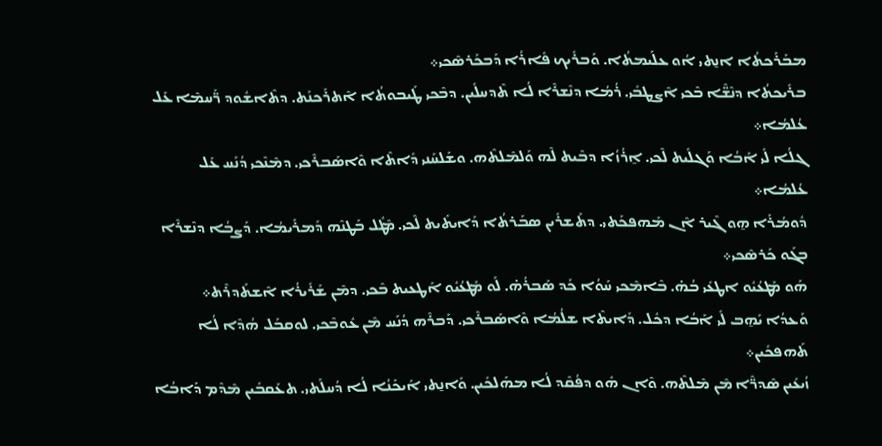ܡܒܰܪܰܟܬܳܐ ܐܢ̱ܬܝ ܐܳܘ ܥܠܰܝܡܬܳܐ. ܘܰܒܪܺܝܟ ܦܺܐܪܳܐ ܕܰܒܟܰܪܣܶܟܝ܀
ܒܪܺܝܟܬܳܐ ܕܢܶܫ̈ܶܐ ܒܶܟܝ ܐܶܨܛܒܺܝ. ܪܳܡܳܐ ܕܢܶܫܪܶܐ ܠܳܐ ܬܶܕܚܠܺܝܢ. ܕܒܶܟܝ ܛܰܝܒܘܬܳܐ ܐܶܬܪܰܟܢܰܬ. ܕܬܶܐܫܽܘܕ ܪ̈ܰܚܡܶܐ ܥܰܠ ܥܳܠܡܳܐ܀
ܓܠܳܐ ܠܺܝ ܐܰܒܳܐ ܘܰܓܠܺܝܬ ܠܶܟܝ. ܐ̱ܪܳܙܳܐ ܕܒܶܝܬ ܠܶܗ ܘܰܠܡܶܠܬܶܗ. ܘܫܰܠܚܰܢܝ ܕܺܐܬܶܐ ܘܶܐܣܰܒܪܶܟܝ. ܕܡܶܢܶܟܝ ܕܳܢܰܚ ܥܰܠ ܥܳܠܡܳܐ܀
ܕܽܘܡܳܪܰܐ ܗ̱ܘ ܓܶܝܪ ܐܶܢ ܡܰܗܦܟܰܬܝ. ܕܬܰܫܪܺܝܢ ܣܒܰܪܬܳܐ ܕܰܐܝܬܺܝܬ ܠܶܟܝ. ܡܶܛܽܠ ܒܰܛܢܶܗ ܕܰܡܪܰܝܡܳܐ. ܕܰܨܒܳܐ ܕܢܶܫܪܶܐ ܒܓܰܘ ܟܰܪܣܶܟܝ܀
ܗܰܘ ܡܰܛܥܳܝܽܘ ܐܛܥܺܝ ܒܳܗ̇. ܒܶܐܡܶܟܝ ܚܰܘܳܐ ܟܰܕ ܣܰܒܪܳܗ̇. ܠܰܘ ܡܰܛܥܳܝܽܘ ܐܰܛܥܝܬ ܒܶܟܝ. ܕܡܶܢ ܫܰܪܺܝܪܳܐ ܐܶܫܬܰܕܪܶܬ܀
ܘܰܥܕܳܐ ܝܰܗ̱ܒ ܠܺܝ ܐܰܒܳܐ ܕܟܽܠ. ܕܰܐܝܬܶܐ ܫܠܳܡܳܐ ܘܶܐܣܰܒܪܶܟܝ. ܕܰܒܪܶܗ ܕܳܢܰܚ ܡܶܢ ܥܽܘܒܶܟܝ. ܠܘܩܒܰܠ ܗܳܕܶܐ ܠܳܐ ܬܰܗܦܟܺܝܢ܀
ܙܳܝܥܺܝܢ ܣܶܕܪ̈ܶܐ ܡܶܢ ܡܶܠܬܶܗ. ܘܶܐܢ ܗܽܘ ܕܦܳܩܶܕ ܠܳܐ ܡܗܰܠܟܺܝܢ. ܘܰܐܢ̱ܬܝ ܐܰܝܟܰܢܳܐ ܠܳܐ ܕܳܚܠܰܬܝ. ܬܥܰܩܒܺܝܢ ܡܶܕܶܡ ܕܰܐܒܳܐ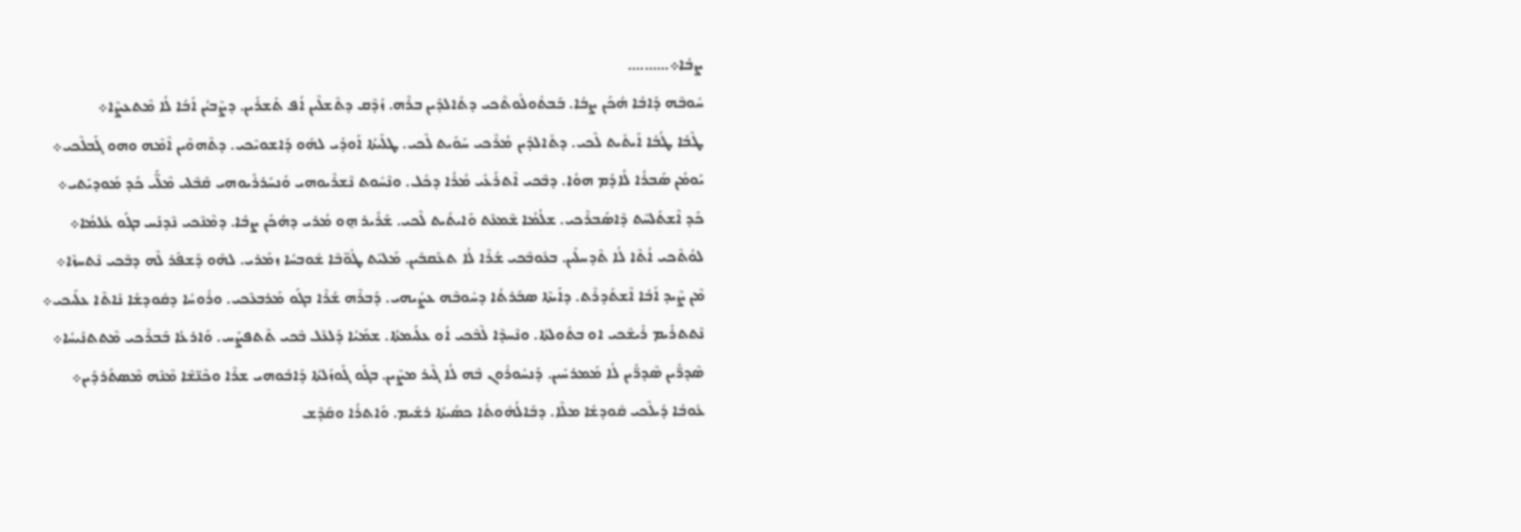ܨܒܳܐ܀……….
ܚܽܘܒܶܗ ܕܰܐܒܳܐ ܗܳܟܰܢ ܨܒܳܐ. ܒܰܒܬܽܘܠܽܘܬܶܟܝ ܕܬܺܐܠܕܺܝܢ ܒܪܶܗ. ܙܳܕܶܩ ܕܬܶܫܠܶܝܢ ܐܳܦ ܬܰܫܪܺܝܢ. ܕܨܶܒܝܳܢ ܐܰܒܳܐ ܠܳܐ ܡܶܬܥܨܶܐ܀
ܛܶܒܳܐ ܛܳܒܳܐ ܐܰܝܬܺܝܬ ܠܶܟܝ. ܕܬܺܐܠܕܺܝܢ ܡܳܪܶܟܝ ܚܰܘܺܝܬ ܠܶܟܝ. ܛܠܺܝܬܳܐ ܐܰܘܕܳܝ ܠܗܰܘ ܕܰܐܫܘܝܶܟܝ. ܕܬܶܗܘܶܝܢ ܐܶܡܶܗ ܘܗܘ ܓܰܒܠܶܟܝ܀
ܝܰܘܡܳܢ ܣܰܒܪܳܐ ܠܳܐܕܳܡ ܗܘܳܐ. ܕܒܶܟܝ ܐܶܬܪܰܥܺܝ ܡܳܪܳܐ ܕܟܽܠ. ܘܢܶܚܽܘܬ ܢܶܫܪܶܝܘܗܝ ܘܰܢܚܰܪܪܺܝܘܗܝ ܩܰܒܶܠܝ ܡܶܠ̈ܰܝ ܟܰܕ ܡܰܘܕܝܰܬܝ܀
ܟܰܕ ܐܶܫܬܰܠܚܶܬ ܕܶܐܣܰܒܪܶܟܝ. ܫܠܳܡܳܐ ܫܶܡܥܶܬ ܘܰܐܝܬܺܝܬ ܠܶܟܝ. ܫܰܪܺܝܪ ܗ̱ܘ ܡܳܪܝ ܕܗܳܟܰܢ ܨܒܳܐ. ܕܡܶܢܶܟܝ ܢܶܕܢܰܚ ܒܓܰܘ ܥܳܠܡܳܐ܀
ܠܘܳܬܶܟܝ ܐܳܬܶܐ ܠܳܐ ܬܶܕܚܠܺܝܢ. ܒܥܽܘܒܶܟܝ ܫܳܪܶܐ ܠܳܐ ܬܥܰܩܒܺܝܢ. ܡܰܠܝܰܬ ܛܽܘ̈ܒܶܐ ܫܽܘܒܚܳܐ ܙܡܰܪܝ. ܠܗܰܘ ܕܰܫܦܰܪ ܠܶܗ ܕܒܶܟܝ ܢܶܬܚܙܶܐ܀
ܡܶܢ ܨܶܝܕ ܐܰܒܳܐ ܐܶܫܬܰܕܪܶܬ. ܕܐܰܝܬܶܐ ܣܒܰܪܬܳܐ ܕܚܽܘܒܶܗ ܥܨܳܝܗܝ. ܕܰܒܪܶܗ ܫܳܪܶܐ ܒܓܰܘ ܡܰܪܒܥܶܟܝ. ܘܪܽܘܚܳܐ ܕܩܽܘܕܫܳܐ ܢܺܐܬܶܐ ܥܠܰܝܟܝ܀
ܢܶܬܬܪܺܝܡ ܪܺܝܫܶܟܝ ܐܘ ܒܬܽܘܠܬܳܐ. ܘܢܶܚܕܶܐ ܠܶܒܶܟܝ ܐܳܘ ܥܠܰܝܡܬܳܐ. ܫܡܰܝܳܐ ܕܰܠܥܶܠ ܒܶܟܝ ܬܶܬܦܨܰܚ. ܘܰܐܪܥܳܐ ܒܰܒܪܶܟܝ ܡܶܬܬܢܺܝܚܳܐ܀
ܣܶܕܪ̈ܺܝܢ ܣܶܕܪ̈ܺܝܢ ܠܳܐ ܡܰܡܪܚܺܝܢ. ܕܰܢܚܽܘܪܽܘܢ ܒܶܗ ܠܳܐ ܓܶܝܪ ܡܨܶܝܢ. ܒܓܰܘ ܓܰܘܙܰܠܬܳܐ ܕܰܐܒܽܘܗܝ ܫܪܶܐ ܘܟܶܢ̈ܫܶܐ ܡܶܢܶܗ ܡܶܣܬܰܪܕܺܝܢ܀
ܥܽܘܒܳܐ ܕܺܝܠܶܟܝ ܩܽܘܕܫܳܐ ܡܠܶܐ. ܕܒܰܐܠܳܗܽܘܬܳܐ ܟܣܺܝܬܳܐ ܪܫܺܝܡ. ܘܰܐܬܪܳܐ ܘܩܰܕܶܫ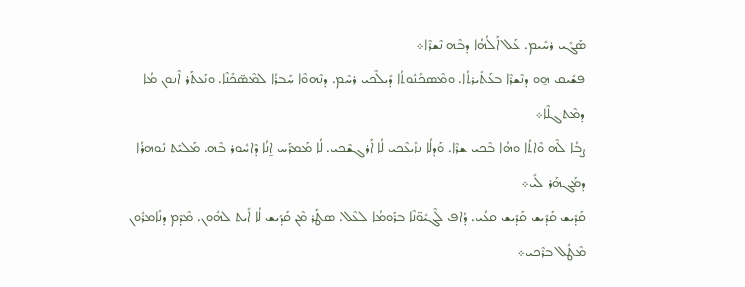ܣܰܓܺܝ ܪܚܺܝܡ. ܥܰܠ ܐܰܠܳܗܳܐ ܕܒܶܗ ܢܶܫܪܶܐ܀
ܦܫܺܝܩ ܗ̱ܘ ܕܢܶܫܪܶܐ ܒܥܰܬܺܝܪܬܳܐ. ܘܡܶܣܟܺܢܽܘܬܳܐ ܕܺܝܠܶܟܝ ܪܚܶܡ. ܕܢܶܗܘܶܐ ܚܰܒܪܳܐ ܠܡܶܣ̈ܟܺܢܶܐ. ܘܢܰܥܬܰܪ ܐܶܢܘܢ ܡܳܐ ܕܡܶܬܓܠܶܐ܀
ܨܒܳܐ ܠܶܗ ܘܶܐܬܳܐ ܘܗܳܐ ܒܶܟܝ ܫܪܶܐ. ܘܰܕܠܳܐ ܢܙܺܝܥܶܟܝ ܠܳܐ ܐܰܪܓܫܶܟܝ. ܠܳܐ ܡܰܡܪܰܚ ܐ̱ܢܳܐ ܕܶܐܚܽܘܪ ܒܶܗ. ܡܰܠܝܰܬ ܢܽܘܗܪܳܐ ܕܡܰܓܗܰܪ ܠܺܝ܀
ܩܰܕܺܝܫ ܩܰܕܺܝܫ ܩܰܕܺܝܫ ܩܥܳܝ. ܕܳܐܦ ܠܶܓܝܽܘ̈ܢܶܐ ܒܪܰܘܡܳܐ ܠܥܶܠ. ܣܛܰܪ ܡܶܢ ܩܰܕܺܝܫ ܠܳܐ ܐܺܝܬ ܠܗܽܘܢ. ܡܶܕܶܡ ܕܢܺܐܡܪܽܘܢ ܡܶܛܽܠ ܒܪܶܟܝ܀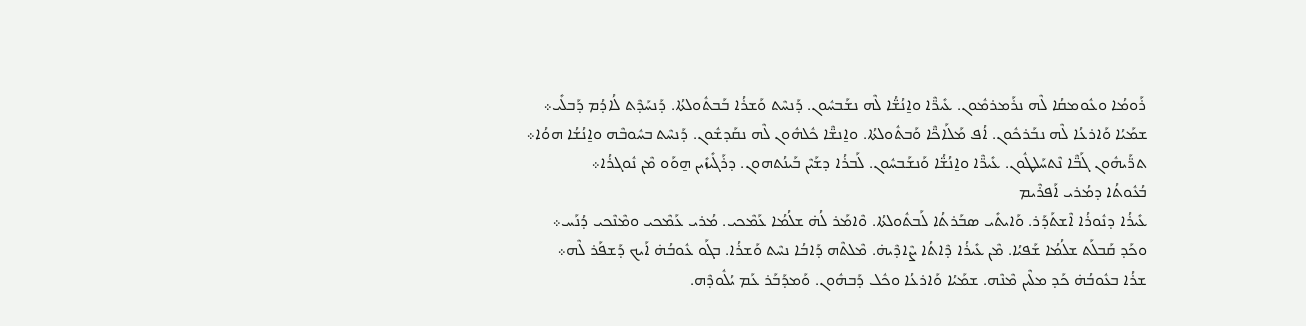ܪܰܘܡܳܐ ܘܥܽܘܡܩܳܐ ܠܶܗ ܢܪܰܡܪܡܽܘܢ. ܥܺܝܪ̈ܶܐ ܘܐ̱ܢܳܫ̈ܳܐ ܠܶܗ ܢܫܰܒܚܽܘܢ. ܕܰܢܚܶܬ ܘܰܫܪܳܐ ܒܰܒܬܽܘܠܬܳܐ. ܕܰܢܚܰܕܶܬ ܠܳܐܕܳܡ ܕܰܒܠܺܝ܀
ܫܡܰܝܳܐ ܘܰܐܪܥܳܐ ܠܶܗ ܢܒܰܪܟܽܘܢ. ܐܳܦ ܡܰܠܰܐܟ̈ܶܐ ܘܰܒܬܽܘܠܬܳܐ. ܘܐ̱ܢܫ̈ܶܐ ܟܽܠܗܽܘܢ ܠܶܗ ܢܩܰܕܫܽܘܢ. ܕܰܢܚܶܬ ܒܚܽܘܒܶܗ ܘܐ̱ܢܳܫܳܐ ܗܘܳܐ܀
ܬܪ̈ܰܝܗܽܘܢ ܓܰܒ̈ܶܐ ܢܶܬܚܰܠܛܽܘܢ. ܥܺܝܪ̈ܶܐ ܘܐ̱ܢܳܫ̈ܳܐ ܘܰܢܫܰܒܚܽܘܢ. ܠܰܒܪܳܐ ܕܫܰܝܶܢ ܒܰܝܢܳܬܗܘܢ. ܕܪܰܓܺܝܙܺܝܢ ܗ̱ܘܰܘ ܡܶܢ ܢܽܘܓܪܳܐ܀
ܒܳܥܽܘܬܳܐ ܕܡܳܪܝ ܐܰܦܪܶܝܡ
ܥܺܝܪܳܐ ܕܢܽܘܪܳܐ ܐܶܫܬܰܕܰܪ. ܘܰܐܝܬܺܝ ܣܒܰܪܬܳܐ ܠܰܒܬܽܘܠܬܳܐ. ܘܶܐܡܰܪ ܠܳܗ̇ ܫܠܳܡܳܐ ܥܰܡܶܟܝ. ܡܳܪܝ ܥܰܡܶܟܝ ܘܡܶܢܶܟܝ ܕܳܢܰܚ܀
ܘܟܰܕ ܩܰܒܠܰܬ ܫܠܳܡܳܐ ܫܰܦܝܳܐ. ܡܶܢ ܥܺܝܪܳܐ ܕܶܐܬܳܐ ܨܶܐܕܶܝܗ̇. ܡܶܠܬܶܗ ܕܰܐܒܳܐ ܢܚܶܬ ܘܰܫܪܳܐ. ܒܓܰܘ ܥܽܘܒܳܗ̇ ܐܰܝܟ ܕܰܫܦܰܪ ܠܶܗ܀
ܫܪܳܐ ܒܥܽܘܒܳܗ̇ ܟܰܕ ܡܠܶܝܢ ܡܶܢܶܗ. ܫܡܰܝܳܐ ܘܰܐܪܥܳܐ ܘܟܽܠ ܕܰܒܗܽܘܢ. ܘܰܡܕܰܒܰܪ ܥܰܡ ܝܳܠܽܘܕܶܗ.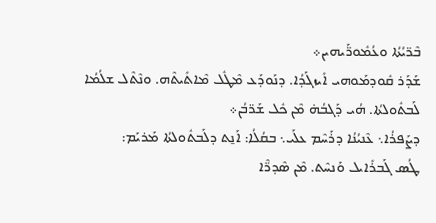ܒܶܪ̈ܝܳܬܳܐ ܘܥܳܡܽܘܪ̈ܰܝܗܝܢ܀
ܫܰܕܰܪ ܩܽܘܕܡܰܘܗܝ ܐܺܝܙܓܰܕܳܐ. ܕܢܰܘܕܰܥ ܡܶܛܽܠ ܡܶܐܬܺܝܬܶܗ. ܘܢܶܬܶܠ ܫܠܳܡܳܐ ܠܰܒܬܽܘܠܬܳܐ. ܗܳܝ ܕܰܓܒܳܗ̇ ܡܶܢ ܟܽܠ ܫܰܪ̈ܒܳܢ܀
ܕܨܰܦܪܳܐ܆ ܥܶܢܝܳܢܳܐ ܕܪܰܚܶܡ ܥܠܰܝ܆ ܒܩܳܠܳܐ: ܐܰܢ̱ܬ ܕܠܰܒܬܽܘܠܬܳܐ ܡܰܪܝܰܡ:
ܛܳܣ ܓܰܒܪܺܐܝܠ ܘܰܢܚܶܬ. ܡܶܢ ܣܶܕܪ̈ܶܐ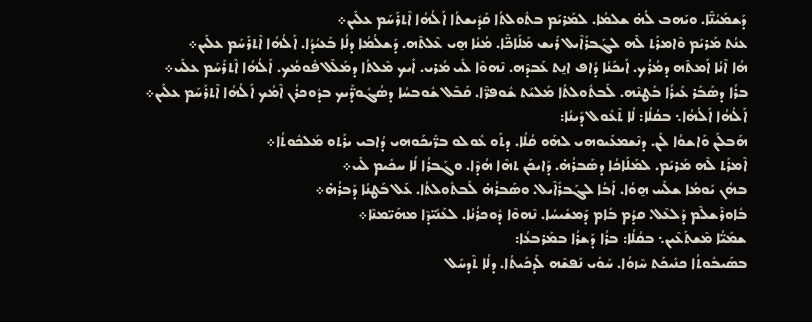ܕܰܫܡܰܝܳܢ̈ܶܐ. ܘܝܰܗܒ ܠܳܗ̇ ܫܠܡܳܐ. ܠܡܰܪܝܰܡ ܒܬܽܘܠܬܳܐ ܩܰܕܺܝܫܬܳܐ ܐܰܠܳܗܳܐ ܐܶܬܪܰܚܰܡ ܥܠܰܝܢ܀
ܥܢܳܬ ܡܰܪܝܰܡ ܘܶܐܡܪܰܬ ܠܶܗ ܠܓܰܒܪܺܐܶܝܠ ܪܺܝܫ ܡܰܠܰܐܟ̈ܶܐ. ܡܳܢܳܐ ܗ̱ܝ ܥܶܠܬܶܗ. ܕܰܫܠܳܡܳܐ ܕܠܳܐ ܒܰܥܝܳܕܳܐ. ܐܰܠܳܗܳܐ ܐܶܬܪܰܚܰܡ ܥܠܰܝܢ܀
ܗܳܐ ܐܶܢܳܐ ܐܰܡܬܶܗ ܕܡܳܪܳܟ. ܐܰܝܟܰܢܳܐ ܕܳܐܦ ܐܢ̱ܬ ܥܰܒܕܶܗ. ܢܶܗܘܶܐ ܠܺܝ ܡܳܪܝ. ܐܰܝܟ ܡܶܠܬܳܐ ܕܡܰܠܶܠ ܦܽܘܡܳܟ. ܐܰܠܳܗܳܐ ܐܶܬܪܰܚܰܡ ܥܠܰܝ܀
ܒܪܳܐ ܕܣܰܒܰܪ ܥܺܝܪܳܐ ܒܰܛܢܶܗ. ܠܰܒܬܽܘܠܬܳܐ ܡܰܠܝܰܬ ܫܽܘܦܪ̈ܶܐ. ܩܰܒܶܠ ܫܽܘܒܚܳܐ ܕܣܳܓܽܘܕ̈ܰܝܟ ܒܕܽܘܟܪܳܢ ܐܶܡܳܟ ܐܰܠܳܗܳܐ ܐܶܬܪܰܚܰܡ ܥܠܰܝܢ܀
ܐܰܠܳܗܳܐ ܐܰܠܳܗܳܐ܆ ܒܩܳܠܳܐ: ܠܳܐ ܬܶܥܽܘܠ ܕܺܝܢܳܐ:
ܗܰܒܠܰܢ ܘܰܐܫܘܳܐ ܠܰܢ. ܕܢܶܫܡܥܺܝܘܗܝ ܠܗܰܘ ܩܳܠܳܐ. ܕܬܰܘ ܥܽܘܠܘ ܒܪ̈ܺܝܟܰܘܗܝ ܕܳܐܒܝ ܝܪܰܬܘ ܡܰܠܟܽܘܬܳܐ܀
ܐܶܡܪܰܬ ܠܶܗ ܡܰܪܝܰܡ. ܠܡܰܠܰܐܟܳܐ ܕܣܰܒܪܳܗ̇. ܕܰܐܝܟܰܢ ܬܗܶܐ ܗܳܕܶܐ. ܘܓܰܒܪܳܐ ܠܳܐ ܚܟܺܝܡ ܠܺܝ܀
ܒܗܳܢ ܝܰܘܡܳܐ ܫܠܰܚ ܗ̱ܘܳܐ. ܐܰܒܳܐ ܠܓܰܒܪܺܐܶܝܠ. ܘܣܰܒܪܳܗ̇ ܠܰܒܬܽܘܠܬܳܐ. ܥܰܠ ܒܰܛܢܳܐ ܕܰܒܪܳܗ̇܀
ܒܽܐܘܪܶܫܠܶܡ ܕܰܠܥܶܠ. ܩܕܳܡ ܒܺܐܡ ܕܰܡܫܺܝܚܳܐ. ܢܶܗܘܶܐ ܕܽܘܟܪܳܢܳܐ. ܠܥܰܢܺܝ̈ܕܶܐ ܡܗܰܝ̈ܡܢܶܐ܀
ܫܡܰܝ̈ܳܐ ܡܶܫܬܰܥܶܝܢ܆ ܒܩܳܠܳܐ: ܒܪܳܐ ܕܰܫܪܳܐ ܒܡܰܪܒܥܳܐ:
ܒܣܰܝܒܽܘܬܳܐ ܟܢܺܝܟܰܬ ܚܶܙܘܳܐ. ܚܰܘܺܝ ܢܰܦܫܶܗ ܠܰܕܟܺܝܬܳܐ. ܕܠܳܐ ܬܶܕܚܰܠ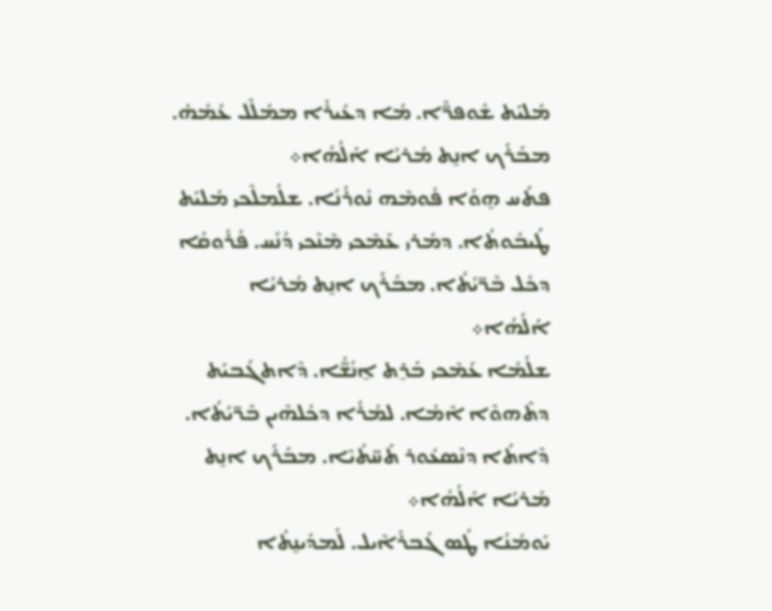ܡܰܠܝܰܬ ܫܽܘܦܪ̈ܶܐ. ܡܳܐ ܕܥܺܝܪܳܐ ܡܡܰܠܶܠ ܥܰܡܳܗ̇. ܡܒܰܪܰܟ ܐܢ̱ܬ ܡܳܪܝܳܐ ܐܰܠܳܗܳܐ܀
ܦܬܰܚ ܗ̱ܘܳܐ ܦܽܘܡܶܗ ܢܽܘܪܳܢܳܐ. ܫܠܳܡܠܶܟܝ ܡܰܠܝܰܬ ܛܰܝܒܽܘܬܳܐ. ܕܡܳܪܝ ܥܰܡܶܟܝ ܡܶܢܶܟܝ ܕܳܢܰܚ. ܦܳܪܽܘܩܳܐ ܕܟܽܠ ܒܶܪ̈ܝܳܬܳܐ. ܡܒܰܪܰܟ ܐܢ̱ܬ ܡܳܪܝܳܐ ܐܰܠܳܗܳܐ܀
ܫܠܳܡܳܐ ܥܰܡܶܟܝ ܒܰܪ̱ܬ ܐ̱ܢܳܫ̈ܳܐ. ܕܶܐܬܓܰܒܝܰܬ ܕܬܶܗܘܶܐ ܐܶܡܳܐ. ܠܡܳܪܳܐ ܕܟܽܠܗܶܝܢ ܒܶܪ̈ܝܳܬܳܐ. ܕܶܐܬܳܐ ܕܢܶܣܥܽܘܪ ܬܰܚ̈ܬܳܝܶܐ. ܡܒܰܪܰܟ ܐܢ̱ܬ ܡܳܪܝܳܐ ܐܰܠܳܗܳܐ܀
ܝܰܘܡܳܢܳܐ ܛܳܣ ܓܰܒܪܺܐܶܝܠ. ܠܰܡܕܺܝܢ̱ܬܳܐ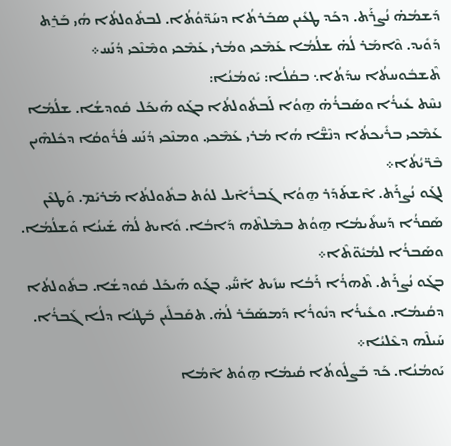ܕܰܫܡܳܗ̇ ܢܳܨܪܰܬ. ܕܟܰܕ ܛܥܺܝܢ ܣܒܰܪܬܳܐ ܕܚܰܕ̈ܘܳܬܳܐ. ܠܒܬܽܘܠܬܳܐ ܗܳܝ ܒܰܪ̱ܬ ܕܰܘܺܝܕ. ܘܶܐܡܰܪ ܠܳܗ̇ ܫܠܳܡܳܐ ܥܰܡܶܟܝ ܘܡܳܪܝ ܥܰܡܶܟܝ ܘܡܶܢܶܟܝ ܕܳܢܰܚ܀
ܬܶܫܒܽܘܚܬܳܐ ܚܕܰܬܳܐ܆ ܒܩܳܠܳܐ: ܝܰܘܡܳܢܳܐ:
ܢܚܶܬ ܥܺܝܪܳܐ ܘܣܰܒܪܳܗ̇ ܗ̱ܘܳܐ ܠܰܒܬܽܘܠܬܳܐ ܒܓܰܘ ܗܰܝܟܰܠ ܩܽܘܕܫܳܐ. ܫܠܳܡܳܐ ܥܰܡܶܟܝ ܒܪܺܝܟܬܳܐ ܕܢܶܫ̈ܶܐ ܗܳܐ ܡܳܪܝ ܥܰܡܶܟܝ. ܘܡܢܶܟܝ ܕܳܢܰܚ ܦܳܪܽܘܩܳܐ ܕܟܽܠܗܶܝܢ ܒܶܪ̈ܝܳܬܳܐ܀
ܠܓܰܘ ܢܳܨܪܰܬ. ܐܶܫܬܰܕܰܪ ܗ̱ܘܳܐ ܓܰܒܪܺܐܶܝܠ ܠܘܳܬ ܒܬܽܘܠܬܳܐ ܡܰܪܝܰܡ. ܘܰܛܥܶܢ ܣܰܩܪܳܐ ܕܰܚܬܺܝܡܳܐ ܗ̱ܘܳܬ ܒܡܶܠܬܶܗ ܕܰܐܒܳܐ. ܘܺܐܝܬ ܠܳܗ̇ ܫܰܝܢܳܐ ܘܰܫܠܳܡܳܐ. ܘܣܰܒܪܳܐ ܠܡܳܝܽܘ̈ܬܶܐ܀
ܒܓܰܘ ܢܳܨܪܰܬ. ܬܶܗܪܳܐ ܪܰܒܳܐ ܚܙܺܝܬ ܐܰܚ̈ܰܝ. ܒܓܰܘ ܗܰܝܟܰܠ ܩܽܘܕܫܳܐ. ܒܬܽܘܠܬܳܐ ܕܩܳܝܡܳܐ. ܘܥܺܝܪܳܐ ܕܢܽܘܪܳܐ ܕܰܡܣܰܒܰܪ ܠܳܗ̇. ܬܩܰܒܠܺܝܢ ܒܰܛܢܳܐ ܕܠܳܐ ܓܰܒܪܳܐ. ܚܰܝܠܶܗ ܕܥܶܠܝܳܐ܀
ܝܰܘܡܳܢܳܐ. ܟܰܕ ܒܰܨܠܽܘܬܳܐ ܩܳܝܡܳܐ ܗ̱ܘܳܬ ܐܶܡܳܐ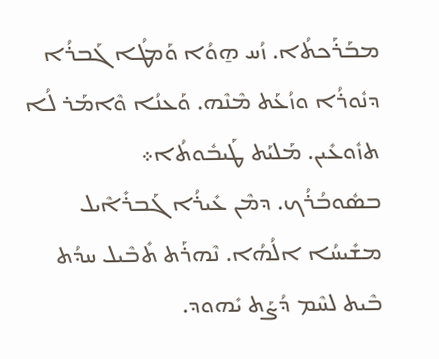ܡܒܰܪܰܟܬܳܐ. ܙܳܚ ܗ̱ܘܳܐ ܘܰܡܛܳܐ ܓܰܒܪܳܐ ܕܢܽܘܪܳܐ ܘܙܳܥܰܬ ܡܶܢܶܗ. ܘܰܥܢܳܐ ܘܶܐܡܰܪ ܠܳܐ ܬܙܽܘܥܺܝܢ. ܡܰܠܝܰܬ ܛܰܝܒܽܘܬܳܐ܀
ܒܣܽܘܒܳܪܳܟ. ܕܡܶܢ ܥܺܝܪܳܐ ܓܰܒܪܺܐܶܝܠ ܡܫܺܝܚܳܐ ܐܠܳܗܳܐ. ܢܶܗܪܰܬ ܬܺܒܶܝܠ ܚܕܳܬ ܒܶܝܬ ܠܚܶܡ ܕܳܨܰܬ ܝܺܗܘܕ.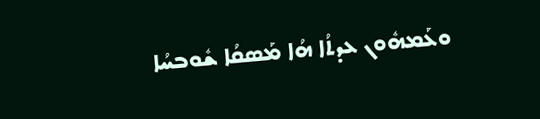ܘܥܰܡܗܽܘܢ ܥܕܬܳܐ ܗܳܐ ܡܰܣܩܳܐ ܫܽܘܒܚܳܐ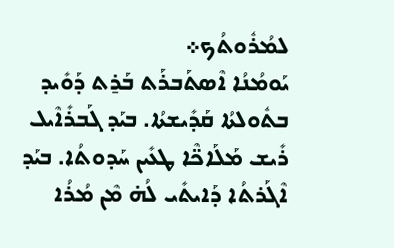ܠܡܳܪܽܘܬܳܟ܀
ܝܰܘܡܳܢܳܐ ܐܶܣܬܰܒܪܰܬ ܒܰܪ̱ܬ ܕܰܘܺܝܕ ܒܬܽܘܠܬܳܐ ܩܰܕܺܝܫܬܳܐ. ܒܝܰܕ ܓܰܒܪܺܐܶܝܠ ܪܺܝܫ ܡܰܠܰܐܟ̈ܶܐ ܛܥܺܝܢ ܚܰܕܘܬܳܐ. ܒܝܰܕ ܐܶܓܰܪܬܳܐ ܕܰܐܝܬܺܝ ܠܳܗ̇ ܡܶܢ ܡܳܪܳܐ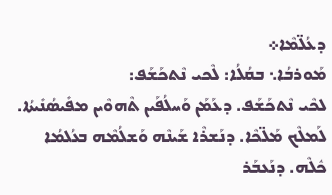ܕܥܳܠ̈ܡܶܐ܀
ܡܰܘܪܒܳܐ܆ ܒܩܳܠܳܐ: ܠܶܟܝ ܢܶܬܟܰܫܰܦ:
ܠܟܶܝ ܢܶܬܟܰܫܰܦ. ܕܥܰܡܰܢ ܘܰܚܠܳܦܰܝܢ ܬܶܗܘܶܝܢ ܡܦܺܝܣܳܢܺܝܬܳܐ. ܠܰܡܠܶܟ ܡܰܠ̈ܟܶܐ. ܕܢܰܫܪܶܐ ܫܰܝܢܶܗ ܘܰܫܠܳܡܶܗ ܒܥܳܠܡܳܐ ܟܽܠܶܗ. ܕܢܰܥܒܰܪ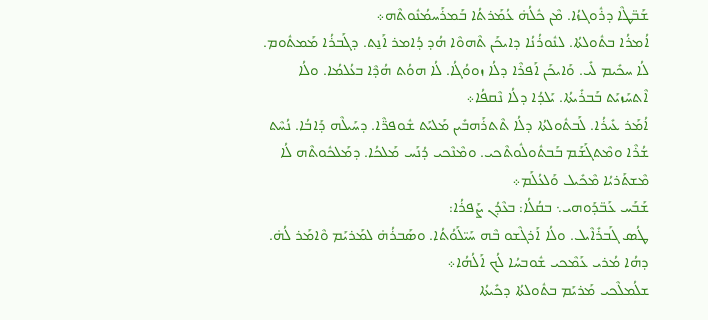ܫܰܒ̈ܛܶܐ ܕܪܽܘܓܙܳܐ. ܡܶܢ ܟܽܠܳܗ̇ ܥܳܡܰܪܬܳܐ ܒܰܡܪܰܚܡܳܢܽܘܬܶܗ܀
ܐܳܡܪܳܐ ܒܬܽܘܠܬܳܐ. ܠܢܽܘܪܳܢܳܐ ܕܐܝܟܰܢ ܬܶܗܘܶܐ ܗܳܕ ܕܳܐܡܪ ܐܰܢ̱ܬ. ܕܓܰܒܪܳܐ ܡܰܡܬܽܘܡ. ܠܳܐ ܚܟܺܝܡ ܠܺܝ. ܘܰܐܝܟܰܢ ܐܰܦܪܶܐ ܕܠܳܐ ܙܘܘܳܓܳܐ. ܠܳܐ ܗܘܳܬ ܗܳܕܶܐ ܒܥܳܠܡܳܐ. ܘܠܳܐ ܐܶܬܚܰܙܝܰܬ ܒܰܒܪܺܝܬܳܐ. ܝܰܠܕܳܐ ܕܠܳܐ ܢܶܩܦܳܐ܀
ܐܳܡܰܪ ܥܺܝܪܳܐ. ܠܰܒܬܽܘܠܬܳܐ ܕܠܳܐ ܬܶܬܪܰܗܒܺܝܢ ܡܰܠܝܰܬ ܫܽܘܦܪ̈ܶܐ. ܕܚܰܝܠܶܗ ܕܰܐܒܳܐ. ܢܳܚܶܬ ܫܳܪܶܐ ܘܡܶܬܓܰܫܰܡ ܒܰܒܬܽܘܠܽܘܬܶܟܝ. ܘܡܶܢܶܟܝ ܕܳܢܰܚ ܡܰܠܟܳܐ. ܕܡܰܠܟܽܘܬܶܗ ܠܳܐ ܡܶܫܬܰܪܝܳܐ ܡܶܟܺܝܠ ܘܰܠܥܳܠܰܡ܀
ܫܰܒܰܚ ܥܰܒ̈ܕܰܘܗܝ܆ ܒܩܳܠܳܐ: ܒܥܶܕܳܢ ܨܰܦܪܳܐ:
ܛܳܣ ܓܰܒܪܺܐܶܝܠ. ܘܠܳܐ ܐܰܪܓܶܫܘ ܒܶܗ ܚܰܝ̈ܠܰܘܳܬܳܐ. ܘܣܰܒܪܳܗ̇ ܠܡܰܪܝܰܡ ܘܶܐܡܰܪ ܠܳܗ̇. ܕܗܳܐ ܡܳܪܝ ܥܰܡܶܟܝ ܫܽܘܒܚܳܐ ܠܳܟ ܐܰܠܳܗܳܐ܀
ܫܠܳܡܠܶܟܝ ܡܰܪܝܰܡ ܒܬܽܘܠܬܳܐ ܕܟܺܝܬܳܐ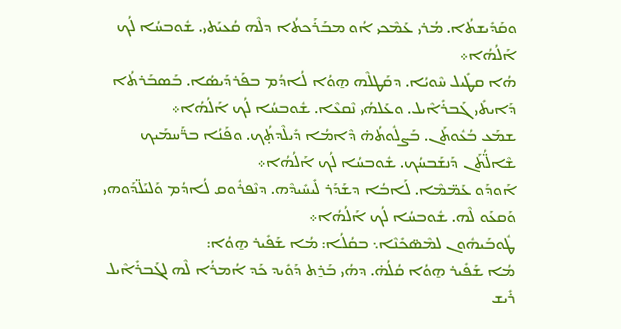ܘܩܰܕܺܝܫܬܳܐ. ܡܳܪܝ ܥܰܡܶܟܝ ܐܳܘ ܡܒܰܪܰܟܬܳܐ ܕܠܶܗ ܩܳܥܝܰܬܝ. ܫܽܘܒܚܳܐ ܠܳܟ ܐܰܠܳܗܳܐ܀
ܗܳܐ ܩܛܺܝܠ ܚܶܘܝܳܐ. ܕܩܰܛܠܶܗ ܗ̱ܘܳܐ ܠܳܐܕܳܡ ܒܦܰܪܕܰܝܣܳܐ. ܒܰܣܒܰܪܬܳܐ ܕܰܐܝܬܺܝ ܓܰܒܪܺܐܶܝܠ. ܘܥܰܠܗܳܝ ܢܶܩܥܶܐ. ܫܽܘܒܚܳܐ ܠܳܟ ܐܰܠܳܗܳܐ܀
ܫܡܰܥ ܒܳܥܽܘܬܰܢ. ܒܰܨܠܽܘܬܳܗ̇ ܕܶܐܡܳܐ ܕܺܝܠܶܕܬ̣ܳܟ. ܘܦܰܢܳܐ ܒܪ̈ܰܚܡܰܝܟ ܫܶܐܠ̈ܳܬܰܢ ܕܰܢܫܰܒܚܳܟ. ܫܽܘܒܚܳܐ ܠܳܟ ܐܰܠܳܗܳܐ܀
ܐܰܘܕܰܘ ܥܰܡ̈ܡܶܐ. ܠܰܐܒܳܐ ܕܫܰܕܰܪ ܠܺܝܚܺܝܕܶܗ. ܕܢܶܦܪܽܘܩ ܠܳܐܕܳܡ ܘܰܠܝܰܠ̈ܕܰܘܗܝ ܘܰܩܥܰܘ ܠܶܗ. ܫܽܘܒܚܳܐ ܠܳܟ ܐܰܠܳܗܳܐ܀
ܛܽܘܒܰܝܗܽܘܢ ܠܡܶܣ̈ܟܺܢܶܐ܆ ܒܩܳܠܳܐ: ܡܳܐ ܫܰܦܺܝܪ ܗ̱ܘܳܐ:
ܡܳܐ ܫܰܦܺܝܪ ܗ̱ܘܳܐ ܩܳܠܳܗ̇. ܕܗܳܝ ܒܰܪ̱ܬ ܕܰܘܺܝܕ ܟܰܕ ܐܳܡܪܳܐ ܠܶܗ ܠܓܰܒܪܺܐܶܝܠ ܪܺܝܫ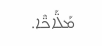ܡܰܠ̈ܰܐܟ̈ܶܐ.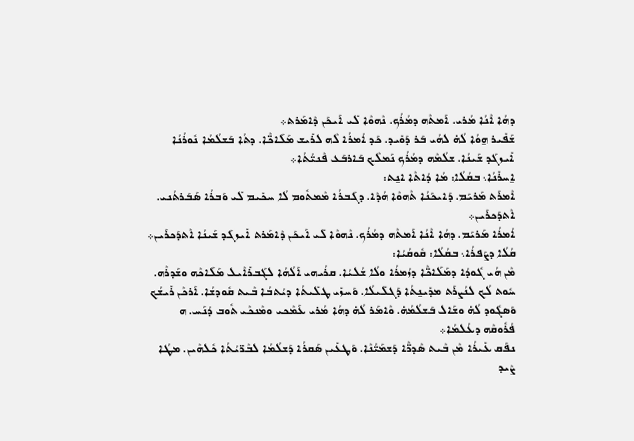ܕܗܳܐ ܐܶܢܳܐ ܡܳܪܝ. ܐܰܡܬܶܗ ܕܡܳܪܳܟ. ܢܶܗܘܶܐ ܠܺܝ ܐܰܝܟܰܢ ܕܶܐܡܰܪܬ܀
ܫܰܦܺܝܪ ܗ̱ܘܳܐ ܠܳܗ̇ ܠܗܳܝ ܒܰܪ ܕܰܘܺܝܕ. ܟܰܕ ܐܳܡܪܳܐ ܠܶܗ ܠܪܺܝܫ ܡܰܠܰܐܟ̈ܶܐ. ܕܬܳܐ ܒܰܫܠܳܡܳܐ ܢܽܘܪܳܢܳܐ ܐܺܝܙܓܰܕ ܫܰܝܢܳܐ. ܫܠܳܡܶܗ ܕܡܳܪܳܟ ܢܰܡܠܶܟ ܒܰܐܪܒܰܥ ܦܶܢܝ̈ܳܬܳܐ܀
ܐ̱ܚܪܺܢܳܐ܆ ܒܩܳܠܳܐ: ܡܳܐ ܕܳܐܬܶܐ ܐܢ̱ܬ:
ܐܶܡܪܰܬ ܡܰܪܝܰܡ. ܕܰܐܝܟܰܢܳܐ ܬܶܗܘܶܐ ܗܳܕܶܐ. ܕܓܰܒܪܳܐ ܡܶܡܬܽܘܡ ܠܳܐ ܚܟܺܝܡ ܠܺܝ ܘܰܒܪܳܐ ܣܰܒܰܪܬܳܢܝ. ܐܶܬܕܰܟܪܰܝܢ܀
ܐܳܡܪܳܐ ܡܰܪܝܰܡ. ܕܗܳܐ ܐܶܢܳܐ ܐܰܡܬܶܗ ܕܡܳܪܳܟ. ܢܶܗܘܶܐ ܠܺܝ ܐܰܝܟܰܢ ܕܶܐܡܰܪܬ ܐܺܝܙܓܰܕ ܫܰܝܢܳܐ ܐܶܬܕܰܟܪܰܝܢ܀
ܩܳܠܳܐ ܕܨܰܦܪܳܐ܆ ܒܩܳܠܳܐ: ܩܽܘܩܳܝܳܐ:
ܡܶܢ ܗܳܝ ܓܽܘܕܳܐ ܕܡܰܠܰܐܟ̈ܶܐ ܕܙܳܡܪܳܐ ܘܠܳܐ ܫܳܠܝܳܐ. ܩܪܳܝܗܝ ܐܰܠܳܗܳܐ ܠܓܰܒܪܺܐܶܝܠ ܡܰܠܰܐܟܶܗ ܘܫܰܕܪܶܗ. ܚܽܘܬ ܠܳܟ ܠܢܳܨܪܰܬ ܡܕܺܝܢ̱ܬܳܐ ܕܰܓܠܺܝܠܳܐ. ܘܰܚܙܺܝ ܛܠܺܝܬܳܐ ܕܝܳܬܒܳܐ ܒܶܝܬ ܩܽܘܕܫܳܐ. ܐܰܪܟܶܢ ܪܺܝܫܳܟ ܘܰܣܓܽܘܕ ܠܳܗ̇ ܘܫܰܐܠ ܒܰܫܠܳܡܳܗ̇. ܘܶܐܡܰܪ ܠܳܗ̇ ܕܗܳܐ ܡܳܪܝ ܥܰܡܶܟܝ ܘܡܶܢܟܶܝ ܬܽܘܒ ܕܳܢܰܚ. ܗ ܦܳܪܽܘܩܶܗ ܕܥܳܠܡܳܐ܀
ܢܦܰܩ ܥܺܝܪܳܐ ܡܶܢ ܒܶܝܬ ܣܶܕܪ̈ܶܐ ܕܰܫܡܰܝ̈ܳܢܶܐ. ܘܰܛܥܺܝܢ ܣܰܩܪܳܐ ܕܰܫܠܳܡܳܐ ܠܒܶܪ̈ܝܳܬܳܐ ܟܽܠܗܶܝܢ. ܡܛܳܐ ܨܶܝܕ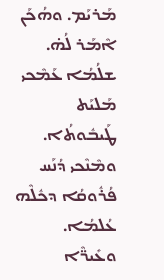ܡܰܪܝܰܡ. ܘܗܳܟܰܢ ܐܶܡܰܪ ܠܳܗ̇. ܫܠܳܡܳܐ ܥܰܡܶܟܝ ܡܰܠܝܰܬ ܛܰܝܒܽܘܬܳܐ. ܘܡܶܢܶܟܝ ܕܳܢܰܚ ܦܳܪܽܘܩܳܐ ܕܟܽܠܶܗ ܥܳܠܡܳܐ. ܘܥܺܝܪ̈ܶܐ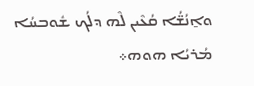ܘܐ̱ܢܳܫ̈ܳܐ ܩܳܥܶܝܢ ܠܶܗ ܕܠܳܟ ܫܽܘܒܚܳܐ ܡܳܪܝܳܐ ܗܘܗ܀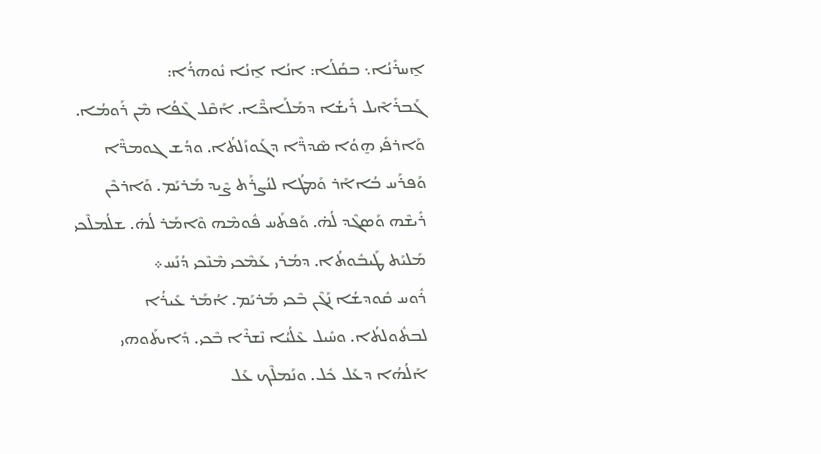ܐ̱ܚܪܺܢܳܐ܆ ܒܩܳܠܳܐ: ܐܢܳܐ ܐ̱ܢܳܐ ܢܽܘܗܪܳܐ:
ܓܰܒܪܺܐܶܝܠ ܪܺܝܫܳܐ ܕܡܰܠܰܐܟ̈ܶܐ. ܐܰܩܶܠ ܓܶܦܳܐ ܡܶܢ ܪܰܘܡܳܐ. ܘܰܐܪܦܺܝ ܗ̱ܘܳܐ ܣܶܕܪ̈ܶܐ ܕܓܰܘܙܰܠܬܳܐ. ܘܕܳܫ ܓܘܡܪ̈ܶܐ ܘܰܦܪܰܚ ܒܳܐܐܰܪ ܘܰܡܛܳܐ ܠܢܳܨܪܰܬ ܨܶܝܕ ܡܰܪܝܰܡ. ܘܰܐܪܟܶܢ ܪܺܝܫܶܗ ܘܰܣܓܶܕ ܠܳܗ̇. ܘܰܦܬܰܚ ܦܽܘܡܶܗ ܘܶܐܡܰܪ ܠܳܗ̇. ܫܠܳܡܠܶܟܝ ܡܰܠܝܰܬ ܛܰܝܒܽܘܬܳܐ. ܕܡܳܪܝ ܥܰܡܶܟܝ ܡܶܢܶܟܝ ܕܳܢܰܚ܀
ܪܽܘܚ ܩܽܘܕܫܳܐ ܢܰܓܶܢ ܒܶܟܝ ܡܰܪܝܰܡ. ܐܳܡܰܪ ܥܺܝܪܳܐ ܠܒܬܽܘܠܬܳܐ. ܘܚܺܝܠ ܥܶܠܳܝܳܐ ܢܶܫܪܶܐ ܒܶܟܝ. ܕܺܐܝܬܰܘܗܝ ܐܰܠܳܗܳܐ ܕܥܰܠ ܟܽܠ. ܘܢܰܡܠܶܟ ܥܰܠ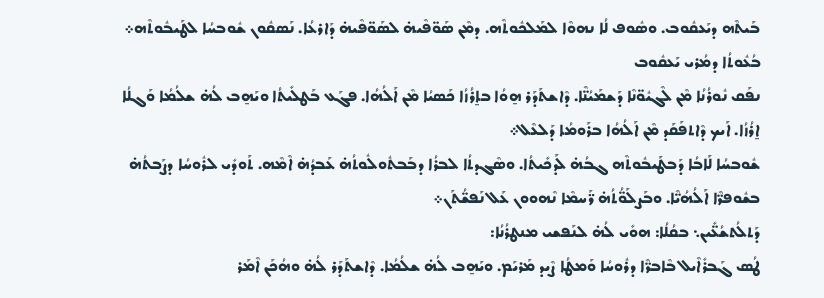ܒܰܝܬܶܗ ܕܝܰܥܩܽܘܒ. ܘܣܽܘܦ ܠܳܐ ܢܗܘܶܐ ܠܡܰܠܟܽܘܬܶܗ. ܕܡܶܢ ܣܰܘ̈ܦܶܝܗ̇ ܠܣܰܘ̈ܦܶܝܗ̇ ܕܰܐܪܥܳܐ. ܢܰܣܩܽܘܢ ܫܽܘܒܚܳܐ ܠܛܰܝܒܽܘܬܶܗ܀
ܒܳܥܽܘܬܳܐ ܕܡܳܪܝ ܝܰܥܩܽܘܒ
ܢܦܰܩ ܢܽܘܪܳܢܳܐ ܡܶܢ ܠܶܓܝܽܘ̈ܢܶܐ ܕܰܫܡܰܝܳܢ̈ܶܐ. ܕܶܐܫܬܰܕܰܪ ܗ̱ܘܳܐ ܒܐ̱ܪܳܙܳܐ ܟܰܣܝܳܐ ܡܶܢ ܐܰܠܳܗܳܐ. ܦܓܰܥ ܒܰܛܠܺܝܬܳܐ ܘܝܰܗ̱ܒ ܠܳܗ̇ ܫܠܳܡܳܐ ܘܰܓܠܳܐ ܐ̱ܪܳܙܳܐ. ܐܰܝܟ ܕܶܐܬܦܰܩܰܕ ܡܶܢ ܐܰܠܳܗܳܐ ܒܪܰܘܡܳܐ ܕܰܠܥܶܠ܀
ܫܽܘܒܚܳܐ ܠܰܐܒܳܐ ܕܰܒܛܰܝܒܽܘܬܶܗ ܓܒܳܗ̇ ܠܰܕܟܺܝܬܳܐ. ܘܣܶܓܕܬܳܐ ܠܒܪܳܐ ܕܒܰܒܬܽܘܠܽܘܬܳܗ̇ ܥܰܒܕܳܗ̇ ܐܶܡܶܗ. ܬܰܘܕܺܝ ܠܪܽܘܚܳܐ ܕܨܰܒܬܳܗ̇ ܒܫܽܘܦܪ̈ܶܐ ܐܰܠܳܗܳܝ̈ܶܐ. ܘܒܰܨܠܰܘ̈ܳܬܳܗ̇ ܪ̈ܰܚܡܶܐ ܢܶܗܘܘܢ ܥܰܠ ܢܰܦܫ̈ܳܬܰܢ܀
ܕܰܬܠܳܬܫܳܥ̈ܺܝܢ܆ ܒܩܳܠܳܐ: ܗܘܺܝ ܠܳܗ̇ ܠܢܰܦܫܝ ܡܢܛܪܳܢܳܐ:
ܛܳܣ ܓܰܒܪܺܐܶܝܠ ܒܶܐܒܪ̈ܶܐ ܕܪܽܘܚܳܐ ܘܰܡܛܳܐ ܨܶܝܕ ܡܰܪܝܰܡ. ܘܝܰܗ̱ܒ ܠܳܗ̇ ܫܠܳܡܳܐ. ܕܶܐܫܬܰܕܰܪ ܠܳܗ̇ ܘܗܳܟܰܢ ܐܶܡܰܪ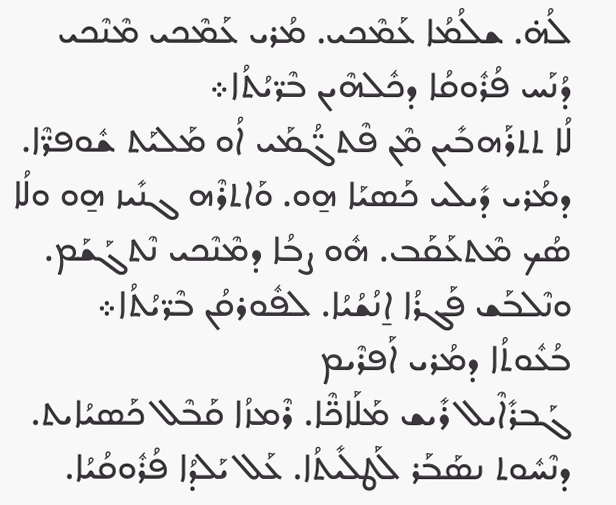ܠܳܗ̇. ܫܠܳܡܳܐ ܥܰܡܶܟܝ. ܡܳܪܝ ܥܰܡܶܟܝ ܡܶܢܶܟܝ ܕܳܢܰܚ ܦܳܪܽܘܩܳܐ ܕܟܽܠܗܶܝܢ ܒܶܪ̈ܝܳܬܳܐ܀
ܠܳܐ ܬܬܪܰܗܒܺܝܢ ܡܶܢ ܦܶܬܓ̈ܳܡܰܝ ܐܳܘ ܡܰܠܝܰܬ ܫܽܘܦܪ̈ܶܐ. ܕܡܳܪܝ ܕܺܝܠܝ ܟܰܣܝܰܐ ܗ̱ܘ. ܘܰܐܬܪܶܗ ܓܢܺܝܙ ܗ̱ܘ ܘܠܳܐ ܣܳܟ ܡܶܬܥܰܩܰܒ. ܗܽܘ ܨܒܳܐ ܕܡܶܢܶܟܝ ܢܶܬܓܰܫܰܡ. ܘܢܶܠܒܰܫ ܦܰܓܪܳܐ ܐ̱ܢܳܫܳܝܳܐ. ܠܦܽܘܪܩܳܢ ܒܶܪ̈ܝܳܬܳܐ܀
ܒܳܥܽܘܬܳܐ ܕܡܳܪܝ ܐܰܦܪܶܝܡ
ܓܰܒܪܺܐܶܝܠ ܪܺܝܫ ܡܰܠܰܐܟ̈ܶܐ. ܪܶܡܙܳܐ ܩܰܒܶܠ ܟܰܣܝܳܐܝܬ. ܕܢܶܚܽܘܬ ܢܣܰܒܰܪ ܠܰܛܠܺܝܬܳܐ. ܥܰܠ ܝܰܠܕܳܐ ܦܳܪܽܘܩܳܝܳܐ.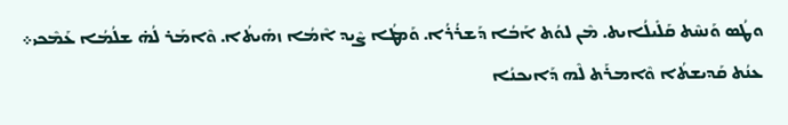ܘܛܳܣ ܘܰܢܚܶܬ ܩܰܠܺܝܠܳܐܝܬ. ܡܶܢ ܠܘܳܬ ܐܰܒܳܐ ܕܰܫܪܳܪܳܐ. ܘܰܡܛܳܐ ܨܶܝܕ ܐܶܡܳܐ ܙܗܺܝܬܳܐ. ܘܶܐܡܰܪ ܠܳܗ̇ ܫܠܳܡܳܐ ܥܰܡܶܟܝ܀
ܥܢܳܬ ܩܰܕܝܫܬܳܐ ܘܶܐܡܪܰܬ ܠܶܗ ܕܰܐܝܟܢܳܐ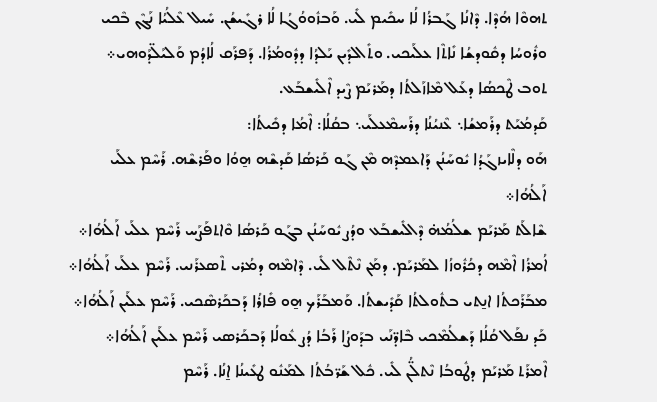ܬܗܘܶܐ ܗܳܕܶܐ. ܕܶܐܢܳܐ ܓܰܒܪܳܐ ܠܳܐ ܚܟܺܝܡ ܠܺܝ. ܘܰܒܙܽܘܘܳܓܳܐ ܠܳܐ ܪܓܺܝܫܳܢ. ܚܺܝܠ ܥܶܠܳܝܳܐ ܢܰܓܶܢ ܒܶܟܝ ܘܪܽܘܚܳܐ ܕܩܽܘܕܫܳܐ ܢܺܐܬܶܐ ܥܠܰܝܟܝ. ܘܬܺܐܠܕܺܝܢ ܝܰܠܕܳܐ ܕܕܽܘܡܳܪܳܐ. ܕܰܦܪܰܩ ܠܳܐܕܳܡ ܘܰܠܝܰܠ̈ܕܰܘܗܝ܀
ܬܘܒ ܛܶܟܣܳܐ ܕܥܰܠ ܡܶܐܙܰܠܬܳܐ ܕܡܰܪܝܰܡ ܨܶܝܕ ܐܶܠܺܝܫܒܰܥ.
ܩܰܕܡܳܝܰܬ ܕܪܰܡܫܳܐ܆ ܥܶܢܝܳܢܳܐ ܕܪܰܚܡܶܥܠܰܝ܆ ܒܩܳܠܳܐ: ܐܶܡܳܐ ܕܟܺܝܬܳܐ:
ܗܰܘ ܕܠܶܐܝܙܓܰܕܳܐ ܝܽܘܚܰܢܳܢ ܕܰܐܥܡܕܶܗ ܡܶܢ ܓܰܘ ܟܰܪܣܳܐ ܩܰܕܫܶܗ ܗ̱ܘܳܐ ܘܦܰܪܫܶܗ. ܪܰܚܶܡ ܥܠܰܝ ܐܰܠܳܗܳܐ܀
ܫܶܐܠܰܬ ܡܰܪܝܰܡ ܫܠܳܡܳܗ̇ ܕܶܐܠܺܝܫܒܰܥ ܘܕܳܨ ܝܽܘܚܰܢܳܢ ܒܓܰܘ ܟܰܪܣܳܐ ܘܶܐܬܦܰܨܰܚ ܪܰܚܶܡ ܥܠܰܝ ܐܰܠܳܗܳܐ܀
ܐܳܡܪܳܐ ܐܶܡܶܗ ܕܟܳܪܽܘܙܳܐ ܠܡܰܪܝܰܡ. ܕܡܰܢ ܢܶܬܶܠ ܠܺܝ. ܕܶܐܡܶܗ ܕܡܳܪܝ ܬܶܣܥܪܰܢܝ. ܪܰܚܶܡ ܥܠܰܝ ܐܰܠܳܗܳܐ܀
ܡܒܰܪܰܟܬܳܐ ܐܢ̱ܬܝ ܒܬܽܘܠܬܳܐ ܩܰܕܺܝܫܬܳܐ. ܘܰܡܒܰܪܰܟ ܗ̱ܘ ܦܺܐܪܳܐ ܕܰܒܟܰܪܣܶܟܝ. ܪܰܚܶܡ ܥܠܰܝܢ ܐܰܠܳܗܳܐ܀
ܟܰܕ ܢܦܰܠ ܩܳܠܳܐ ܕܰܫܠܳܡܶܟܝ ܒܶܐܕ̈ܢܰܝ ܒܕܰܘܨܳܐ ܪܰܒܳܐ ܕܳܨ ܥܽܘܠܳܐ ܕܰܒܟܰܪܣܝ ܪܰܚܶܡ ܥܠܰܝܢ ܐܰܠܳܗܳܐ܀
ܐܶܡܪܰܬ ܡܰܪܝܰܡ ܕܛܽܘܒܳܐ ܢܶܬܠ̈ܳܢ ܠܺܝ. ܟܽܠ ܫܰܪ̈ܒܳܬܳܐ ܠܡܰܢܽܘ ܛܥܺܝܢܳܐ ܐ̱ܢܳܐ. ܪܰܚܶܡ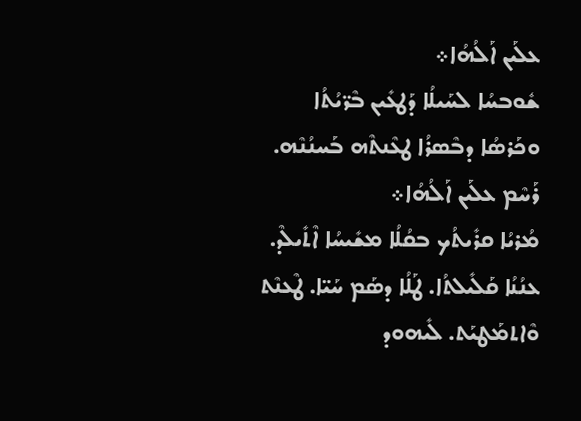ܥܠܰܝܢ ܐܰܠܳܗܳܐ܀
ܫܽܘܒܚܳܐ ܠܚܰܝܠܳܐ ܕܰܛܥܺܝܢ ܒܶܪ̈ܝܳܬܳܐ ܘܟܰܪܣܳܐ ܕܒܶܣܪܳܐ ܛܥܶܢܬܶܗ ܒܰܚܢܳܢܶܗ. ܪܰܚܶܡ ܥܠܰܝܢ ܐܰܠܳܗܳܐ܀
ܡܳܪܝܳܐ ܩܪܺܝܬܳܟ ܒܩܳܠܳܐ ܡܫܺܝܚܳܐ ܐܶܬܺܝܠܶܕ.
ܥܢܳܢܳܐ ܩܰܠܺܝܠܬܳܐ. ܛܰܠܳܐ ܕܣܰܡ ܚܰܝ̈ܐ. ܛܶܥܢܶܬ ܘܶܐܬܡܰܛܝܰܬ. ܠܺܝܗܘܕ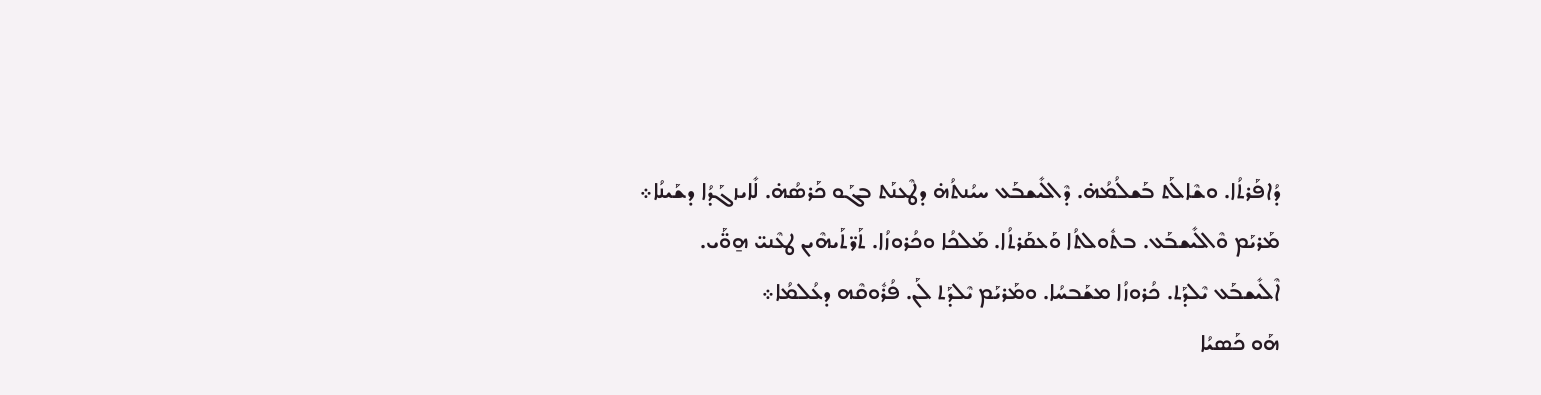ܕܳܐܦܰܪܬܳܐ. ܘܫܶܐܠܰܬ ܒܰܫܠܳܡܳܗ̇. ܕܶܐܠܺܝܫܒܰܥ ܚܝܳܢܬܳܗ̇ ܕܛܶܥܢܰܬ ܒܓܰܘ ܟܰܪܣܳܗ̇. ܠܺܐܝܙܓܰܕܳܐ ܕܫܰܝܢܳܐ܀
ܡܰܪܝܰܡ ܘܶܐܠܺܝܫܒܰܥ. ܒܬܽܘܠܬܳܐ ܘܰܥܩܰܪܬܳܐ. ܡܰܠܟܳܐ ܘܟܳܪܘܙܳܐ. ܬܰܪ̈ܬܰܝܗܶܝܢ ܛܥܶܢܝ̈ ܗ̱ܘ̈ܰܝ. ܐܶܠܺܝܫܒܰܥ ܝܶܠܕܰܬ. ܟܳܪܘܙܳܐ ܡܫܰܒܚܳܐ. ܘܡܰܪܝܰܡ ܝܶܠܕܰܬ ܠܰܢ. ܦܳܪܽܘܩܶܗ ܕܥܳܠܡܳܐ܀
ܗܰܘ ܟܰܣܝܳܐ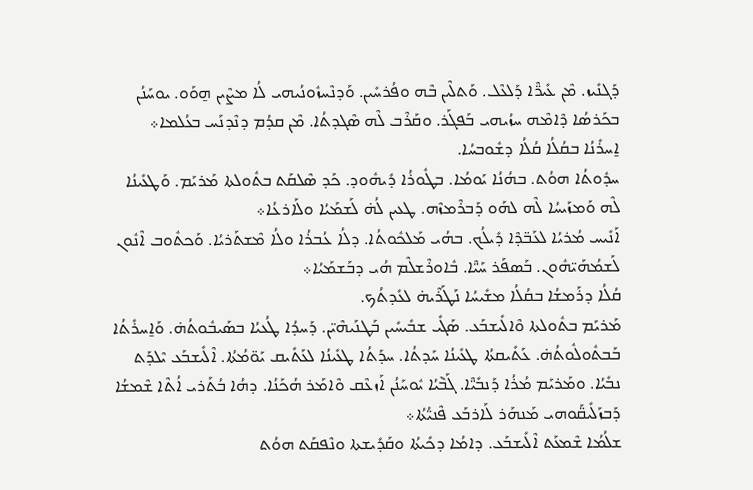ܕܰܓܢܺܝܙ. ܡܶܢ ܥܺܝܪ̈ܶܐ ܕܰܠܥܶܠ. ܘܰܬܠܶܝܢ ܒܶܗ ܘܦܳܪܚܺܝܢ. ܘܰܕܢܶܚܙܽܘܢܳܝܗܝ ܠܳܐ ܡܨܶܝܢ ܗ̱ܘܰܘ. ܝܘܚܰܢܳܢ ܒܟܰܪܣܳܐ ܕܶܐܡܶܗ ܚܙܳܝܗܝ ܒܰܦܓܰܪ. ܘܩܰܪܶܒ ܠܶܗ ܣܶܓܕܬܳܐ. ܡܶܢ ܩܕܳܡ ܕܢܶܕܢܰܚ ܒܥܳܠܡܐ܀
ܐ̱ܚܪܺܢܳܐ ܒܩܳܠܳܐ ܩܳܠܳܐ ܕܫܽܘܒܚܳܐ.
ܚܕܽܘܬܳܐ ܗܘܳܬ. ܒܗܳܢܳܐ ܝܰܘܡܳܐ. ܒܛܽܘܪܳܐ ܕܺܝܗܽܘܕ. ܟܰܕ ܣܶܠܩܰܬ ܒܬܽܘܠܬܐ ܡܰܪܝܰܡ. ܘܰܛܥܺܝܢܳܐ ܠܶܗ ܘܰܡܙܰܝܚܳܐ ܠܶܗ ܠܗܰܘ ܕܰܒܪܶܡܙܶܗ. ܛܥܝܢ ܠܳܗ̇ ܠܰܫܡܰܝܳܐ ܘܠܰܐܪܥܳܐ܀
ܐܰܢܺܝܚ ܡܳܪܝܳܐ ܠܥܰܒ̈ܕܶܐ ܕܺܝܠܳܟ. ܒܗܳܝ ܡܰܠܟܽܘܬܳܐ. ܕܠܳܐ ܥܳܒܪܳܐ ܘܠܳܐ ܡܶܫܬܰܪܝܳܐ. ܘܰܟܬܽܘܒ ܐܶܢܽܘܢ ܠܰܫܡܳܗܰܝ̈ܗܽܘܢ. ܒܰܣܦܰܪ ܚܰܝ̈ܶܐ. ܒܽܐܘܪܶܫܠܶܡ ܗܳܝ ܕܒܰܫܡܰܝܳܐ܀
ܩܳܠܳܐ ܕܪܰܡܫܳܐ ܒܩܳܠܳܐ ܡܫܺܝܚܳܐ ܢܰܛܰܪܶܝܗ̇ ܠܥܺܕܬܳܟ.
ܡܰܪܝܰܡ ܒܬܽܘܠܬܐ ܘܶܐܠܺܝܫܒܰܥ. ܣܰܓܺܝ ܫܒܺܝܚܺܝܢ ܒܰܛܢܰܝܗܶܝ̈ܢ. ܕܰܚܕܳܐ ܛܳܥܝܳܐ ܒܣܰܝܒܽܘܬܳܗ̇. ܘܰܐ̱ܚܪܺܬܳܐ ܒܰܒܬܽܘܠܽܘܬܳܗ̇. ܥܰܬܺܝܩܬܳܐ ܛܥܺܝܢܳܐ ܚܰܕܬܳܐ. ܚܕܰܬܳܐ ܛܥܺܝܢܳܐ ܠܥܰܬܺܝܩ ܝܰܘ̈ܡܳܬܳܐ. ܐܶܠܺܝܫܒܰܥ ܝܶܠܕܰܬ ܢܒܺܝܳܐ. ܘܡܰܪܝܰܡ ܡܳܪܳܐ ܕܰܢܒܺܝ̈ܶܐ. ܓܰܒ݉ܝܳܐ ܝܽܘܚܰܢܳܢ ܐܰܙܥܶܩ ܘܶܐܡܰܪ ܗܳܟܰܢܳܐ. ܕܗܳܐ ܒܳܬܰܪܝ ܐܳܬܶܐ ܫܶܡܫܳܐ ܕܰܒܙܰܠܺܝܩ̈ܰܘܗܝ ܡܰܢܗܰܪ ܠܰܐܪܒܰܥ ܦܶܢܝ̈ܳܬܳܐ܀
ܫܠܳܡܳܐ ܫܶܡܥܰܬ ܐܶܠܺܝܫܒܰܥ. ܕܐܡܳܐ ܕܟܺܝܬܳܐ ܘܩܰܕܺܝܫܬܐ ܘܢܶܦܩܰܬ ܗܘܳܬ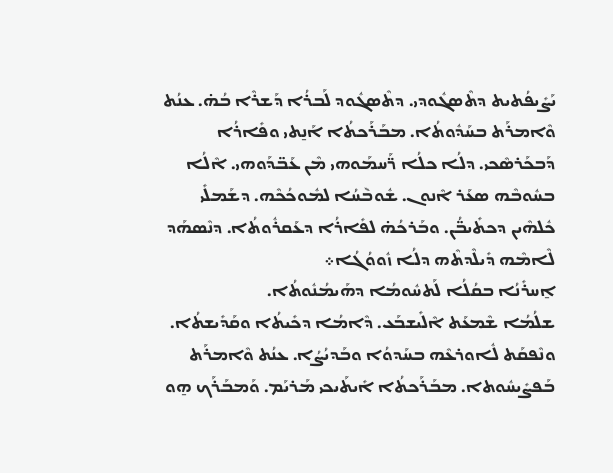ܝܰܨܺܝܦܳܬܝܬ ܕܬܶܣܓܽܘܕܝ. ܕܬܶܣܓܽܘܕ ܠܰܒܪܳܐ ܕܰܫܪܶܐ ܒܳܗ̇. ܥܢܳܬ ܘܶܐܡܪܰܬ ܒܚܰܕܽܘܬܳܐ. ܡܒܰܪܰܟܬܳܐ ܐܰܢ̱ܬܝ ܘܦܺܐܪܳܐ ܕܰܒܟܰܪܣܶܟܝ. ܕܠܳܐ ܟܠܳܐ ܪ̈ܰܚܡܰܘܗܝ ܡܶܢ ܥܰܒ̈ܕܰܘܗܝ. ܐܶܠܳܐ ܒܚܽܘܒܶܗ ܣܥܰܪ ܐܶܢܘܢ. ܫܽܘܒ݉ܚܳܐ ܠܡܽܘܟܳܟܶܗ. ܕܫܰܡܠܺܝ ܟܽܠܗܶܝܢ ܕܟܬܺܝܒ̈ܳܢ. ܘܒܰܪܟܳܗ̇ ܠܦܺܐܪܳܐ ܕܥܰܩܪܽܘܬܳܐ. ܕܢܶܣܗܰܕ ܠܶܐܡܶܗ ܕܺܝܠܶܕܬܶܗ ܕܠܳܐ ܙܽܘܘܳܓܳܐ܀
ܐ̱ܚܪܺܢܳܐ ܒܩܳܠܳܐ ܠܰܬܚܽܘܡܳܐ ܕܗܰܝܡܳܢܽܘܬܳܐ.
ܫܠܳܡܳܐ ܫܶܡܥܰܬ ܐܶܠܺܝܫܒܰܥ. ܕܶܐܡܳܐ ܕܟܺܝܬܳܐ ܘܩܰܕܺܝܫܬܳܐ. ܘܢܶܦܩܰܬ ܠܽܐܘܪܥܶܗ ܒܚܰܕܘܳܐ ܘܒܰܕܝܳܨܳܐ. ܥܢܳܬ ܘܶܐܡܪܰܬ ܒܰܦܨܺܝܚܽܘܬܐ. ܡܒܰܪܰܟܬܳܐ ܐܺܝܬܰܝܟܝ ܡܰܪܝܰܡ. ܘܰܡܒܰܪܰܟ ܗ̱ܘ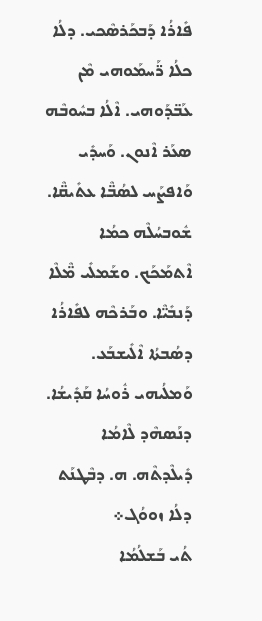ܦܺܐܪܳܐ ܕܰܒܟܰܪܣܶܟܝ. ܕܠܳܐ ܟܠܳܐ ܪ̈ܰܚܡܰܘܗܝ ܡܶܢ ܥܰܒ̈ܕܰܘܗܝ. ܐܶܠܳܐ ܒܚܽܘܒܶܗ ܣܥܰܪ ܐܶܢܘܢ. ܘܰܚܕܺܝ ܘܰܐܦܨܰܚ ܠܣܳܒ̈ܶܐ ܥܬܺܝܩ̈ܶܐ. ܫܽܘܒܚܳܠܶܗ ܟܡܳܐ ܐܶܬܡܰܟܰܟ. ܘܫܰܡܠܺܝ ܡ̈ܶܠܶܐ ܕܰܢܒܺܝ̈ܶܐ. ܘܒܰܪܟܶܗ ܠܦܺܐܪܳܐ ܕܣܳܒܬܳܐ ܐܶܠܺܝܫܒܰܥ. ܘܰܡܠܳܝܗܝ ܪܽܘܚܳܐ ܩܰܕܺܝܫܳܐ. ܕܢܰܣܗܶܕ ܠܶܐܡܳܐ ܕܺܝܠܶܕܬܶܗ. ܗ. ܕܒܶܛܢܰܬ ܕܠܳܐ ܙܘܘܳܓ܀
ܬܳܝ ܒܰܫܠܳܡܳܐ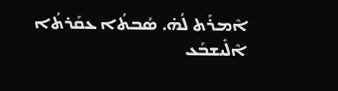ܐܶܡܪܰܬ ܠܳܗ̇. ܣܳܒܬܳܐ ܥܩܰܪܬܳܐ ܐܶܠܺܝܫܒܰܥ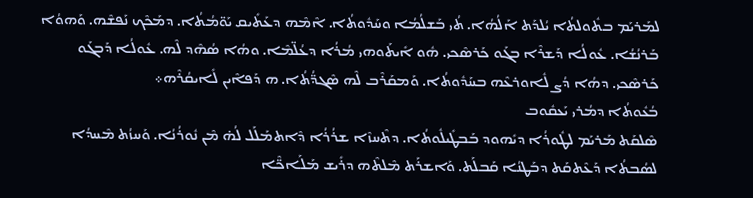ܠܡܰܪܝܰܡ ܒܬܽܘܠܬܳܐ ܝܳܠܕܰܬ ܐܰܠܳܗܳܐ. ܬܳܝ ܒܰܫܠܳܡܳܐ ܘܚܰܕܽܘܬܳܐ. ܐܶܡܶܗ ܕܥܰܬܺܝܩ ܝܰܘ̈ܡܳܬܳܐ. ܕܡܰܟܶܟ ܢܰܦܫܶܗ. ܘܰܗܘܳܐ ܒܰܪܢܳܫܳܐ. ܥܽܘܠܳܐ ܕܰܫܪܶܐ ܒܓܰܘ ܟܰܪܣܶܟܝ. ܗܽܘ ܐܺܝܬܰܘܗܝ ܡܳܪܳܐ ܕܥܳܠ̈ܡܶܐ. ܘܗܳܐ ܣܳܗܶܕ ܠܶܗ. ܥܽܘܠܳܐ ܕܰܒܓܰܘ ܟܰܪܣܶܟܝ. ܕܗܳܐ ܕܳܨ ܠܽܐܘܪܥܶܗ ܒܚܰܕܽܘܬܳܐ. ܘܰܡܩܰܪܶܒ ܠܶܗ ܣܶܓܕ̈ܳܬܳܐ. ܗ ܕܰܦܐܶܝܢ ܠܺܐܝܩܳܪܶܗ܀
ܒܳܥܽܘܬܳܐ ܕܡܳܪܝ ܝܰܥܩܽܘܒ
ܣܶܠܩܰܬ ܡܰܪܝܰܡ ܠܛܽܘܪܳܐ ܕܝܺܗܘܕ ܒܰܒܛܺܝܠܽܘܬܳܐ. ܕܬܶܚܙܶܐ ܫܪܳܪܳܐ ܕܶܐܬܡܰܠܰܠ ܠܳܗ̇ ܡܶܢ ܢܽܘܪܳܢܳܐ. ܘܰܚܙܳܬ ܡܶܚܕܳܐ ܠܣܳܒܬܳܐ ܕܰܥܶܬܩܰܬ ܕܒܰܛܢܳܐ ܩܰܒܠܰܬ. ܘܰܐܫܪܰܬ ܡܶܠܬܶܗ ܕܪܺܝܫ ܡܰܠܰܐܟ̈ܶܐ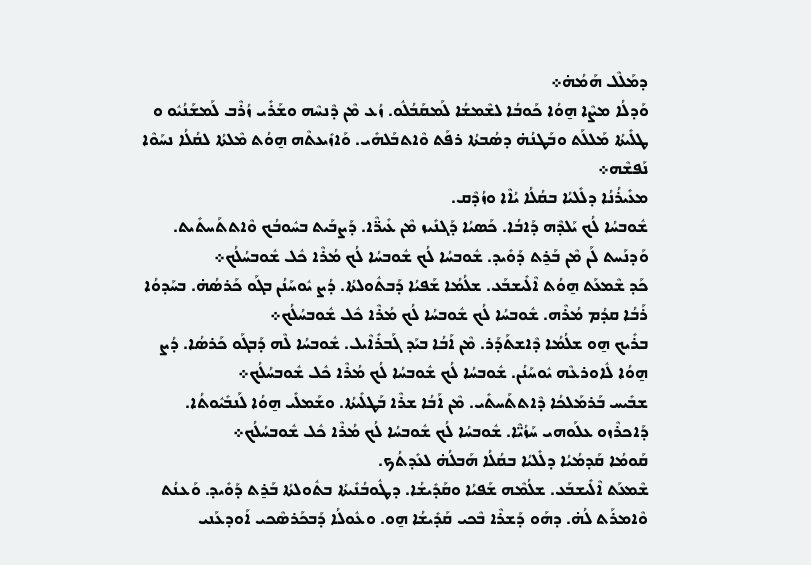ܕܡܰܠܶܠ ܗܰܡܳܗ̇܀
ܘܰܕܠܳܐ ܡܨܶܐ ܗ̱ܘܳܐ ܟܰܘܒܳܐ ܠܫܶܡܫܳܐ ܠܰܡܩܰܒܳܠܽܘ. ܙܳܥ ܡܶܢ ܕܶܢܚܶܗ ܘܫܰܪܺܝ ܙܳܪܶܒ ܠܰܡܫܰܢܳܝܽܘ ܘ ܛܠܺܝܬܳܐ ܡܰܠܠܰܬ ܘܒܰܛܢܳܗ̇ ܕܣܳܒܬܳܐ ܪܦܰܬ ܘܶܐܬܒܰܠܗܺܝ. ܘܰܐܙܺܝܥܬܶܗ ܗ̱ܘܳܬ ܡܶܠܬܳܐ ܠܩܳܠܳܐ ܢܚܰܘܶܐ ܢܰܦܫܶܗ܀
ܡܥܺܝܪܳܢܳܐ ܕܠܺܠܝܳܐ ܒܩܳܠܳܐ ܝܳܐܶܐ ܘܙܳܕܶܩ.
ܫܽܘܒܚܳܐ ܠܳܟ ܝܰܠܕܶܗ ܕܰܐܒܳܐ. ܟܰܣܝܳܐ ܕܰܓܢܺܝܙ ܡܶܢ ܥܺܝܪ̈ܶܐ. ܕܰܨܒܰܝܬ ܒܚܽܘܒܳܟ ܘܶܐܬܬܰܚܬܺܝܬ. ܘܰܕܢܰܚܬ ܠܰܢ ܡܶܢ ܒܰܪ̱ܬ ܕܰܘܺܝܕ. ܫܽܘܒܚܳܐ ܠܳܟ ܫܽܘܒܚܳܐ ܠܳܟ ܡܳܪܶܐ ܟܽܠ ܫܽܘܒܚܳܠܳܟ܀
ܟܰܕ ܫܶܡܥܰܬ ܗ̱ܘܳܬ ܐܶܠܺܝܫܒܰܥ. ܫܠܳܡܳܐ ܫܰܦܝܳܐ ܕܰܒܬܽܘܠܬܳܐ. ܕܳܨ ܝܽܘܚܰܢܳܢ ܒܓܰܘ ܟܰܪܣܳܗ̇. ܒܚܰܕܘܳܐ ܪܰܒܳܐ ܩܕܳܡ ܡܳܪܶܗ. ܫܽܘܒܚܳܐ ܠܳܟ ܫܽܘܒܚܳܐ ܠܳܟ ܡܳܪܶܐ ܟܽܠ ܫܽܘܒܚܳܠܳܟ܀
ܒܪܺܝܟ ܗ̱ܘ ܫܠܳܡܳܐ ܕܶܐܫܬܰܕܰܪ. ܡܶܢ ܐܰܒܳܐ ܒܝܰܕ ܓܰܒܪܺܐܶܝܠ. ܫܽܘܒܚܳܐ ܠܶܗ ܕܰܒܓܰܘ ܟܰܪܣܳܐ. ܕܳܨ ܗ̱ܘܳܐ ܠܽܐܘܪܥܶܗ ܝܽܘܚܰܢܳܢ. ܫܽܘܒܚܳܐ ܠܳܟ ܫܽܘܒܚܳܐ ܠܳܟ ܡܳܪܶܐ ܟܽܠ ܫܽܘܒܚܳܠܳܟ܀
ܫܒܺܝܚ ܒܰܪܡܰܠܟܳܐ ܕܶܐܬܬܰܚܬܺܝ. ܡܶܢ ܐܰܒܳܐ ܫܪܶܐ ܒܰܛܠܺܝܬܳܐ. ܘܫܰܡܠܺܝ ܗ̱ܘܳܐ ܠܰܢܒܺܝܽܘܬܳܐ. ܕܰܐܟܪܶܙܘ ܥܠܰܘܗܝ ܚܰܙܳܝ̈ܶܐ. ܫܽܘܒܚܳܐ ܠܳܟ ܫܽܘܒܚܳܐ ܠܳܟ ܡܳܪܶܐ ܟܽܠ ܫܽܘܒܚܳܠܳܟ܀
ܩܰܘܡܳܐ ܩܰܕܡܳܝܳܐ ܕܠܺܠܝܳܐ ܒܩܳܠܳܐ ܗܰܒܠܳܗ̇ ܠܥܺܕܬܳܟ.
ܫܶܡܥܰܬ ܐܶܠܺܝܫܒܰܥ. ܫܠܳܡܶܗ ܫܰܦܝܳܐ ܘܩܰܕܺܝܫܳܐ. ܕܛܽܘܒܳܢܺܝܬܳܐ ܒܬܽܘܠܬܳܐ ܒܰܪ̱ܬ ܕܰܘܺܝܕ. ܘܰܥܢܳܬ ܘܶܐܡܪܰܬ ܠܳܗ̇. ܕܗܰܘ ܕܰܫܪܶܐ ܒܶܟܝ ܩܰܕܺܝܫܳܐ ܗ̱ܘ. ܘܥܽܘܠܳܐ ܕܰܒܟܰܪܣܶܟܝ ܐܰܘܕܥܰܢܝ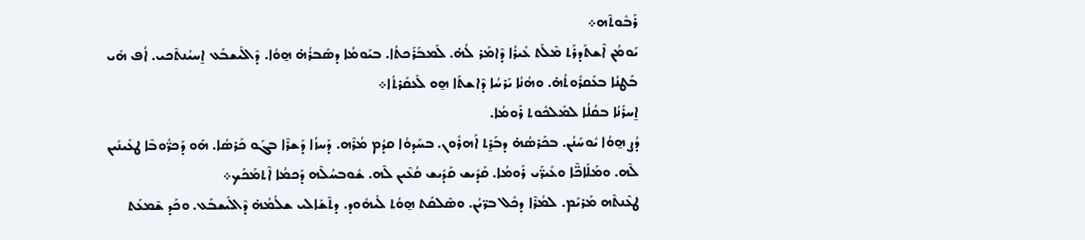ܪܰܒܽܘܬܶܗ܀
ܝܰܘܡܳܢ ܐܶܫܬܰܕܪܰܬ ܡܶܠܰܬ ܥܺܝܪܳܐ ܕܶܐܡܰܪ ܠܳܗ̇. ܠܰܡܒܰܪܰܟܬܳܐ. ܒܝܰܘܡܳܐ ܕܣܰܒܪܳܗ̇ ܗ̱ܘܳܐ. ܕܶܐܠܺܝܫܒܰܥ ܐ̱ܚܝܳܢܬܶܟܝ. ܐܳܦ ܗܺܝ ܒܰܛܢܳܐ ܒܥܰܩܪܽܘܬܳܗ̇. ܘܗܳܢܳܐ ܝܰܪܚܳܐ ܕܶܐܫܬܰܐ ܗ̱ܘ ܠܰܥܩܰܪܬܳܐ܀
ܐ̱ܚܪܺܢܳܐ ܒܩܳܠܳܐ ܠܡܰܠܟܽܘܬ ܪܰܘܡܳܐ.
ܕܳܨ ܗ̱ܘܳܐ ܝܽܘܚܰܢܳܢ. ܒܟܰܪܣܳܗ̇ ܕܒܰܪ̱ܬ ܐܰܗܪܽܘܢ. ܒܚܰܕܘܳܐ ܩܕܳܡ ܡܳܪܶܗ. ܕܰܚܙܳܐ ܕܰܫܪܶܐ ܒܓܰܘ ܟܰܪܣܳܐ. ܗܰܘ ܕܰܟܪ̈ܽܘܒܶܐ ܛܥܺܝܢܺܝܢ ܠܶܗ. ܘܡܰܠܰܐܟ̈ܶܐ ܘܥܺܝܪ̈ܰܝ ܪܰܘܡܳܐ. ܩܰܕܺܝܫ ܩܰܕܺܝܫ ܩܳܥܶܝܢ ܠܶܗ. ܫܽܘܒܚܳܠܶܗ ܕܰܟܡܳܐ ܐܶܬܡܰܟܰܟ܀
ܛܥܶܢܬܶܗ ܡܰܪܝܰܡ. ܠܡܳܪܶܐ ܕܟܽܠ ܒܪ̈ܝܳܢ. ܘܣܶܠܩܰܬ ܗ̱ܘܳܬ ܠܺܝܗܽܘܕ. ܕܬܶܫܰܐܠܝ ܫܠܳܡܳܗ̇ ܕܶܐܠܺܝܫܒܰܥ. ܘܟܰܕ ܫܶܡܥܰܬ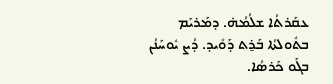ܥܩܰܪܬܳܐ ܫܠܳܡܳܗ̇. ܕܡܰܪܝܰܡ ܒܬܽܘܠܬܳܐ ܒܰܪ̱ܬ ܕܰܘܺܝܕ. ܕܳܨ ܝܽܘܚܰܢܳܢ ܒܓܰܘ ܟܰܪܣܳܐ.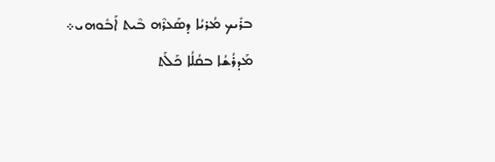ܒܪܺܝܟ ܡܳܪܝܳܐ ܕܣܰܥܪܶܗ ܒܶܝܬ ܐܰܒܽܘܗܝ܀
ܡܰܕܪܳܫܳܐ ܒܩܳܠܳܐ ܟܰܠܰܬ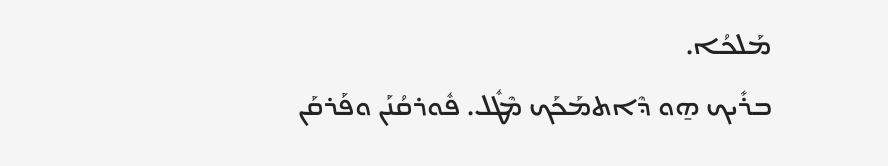ܡܰܠܟܳܐ.
ܒܪܺܝܟ ܗ̱ܘ ܕܶܐܬܡܰܟܰܟ ܡܶܛܽܠ. ܦܽܘܪܩܳܢܰܢ ܘܦܰܪܩܰܢ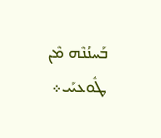ܒܰܚܢܳܢܶܗ ܡܶܢ ܛܽܘܥܝܰܝ܀